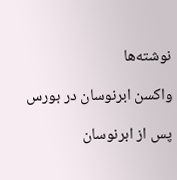نوشته‌ها

واکسن ابرنوسان در بورس

پس از ابرنوسان‌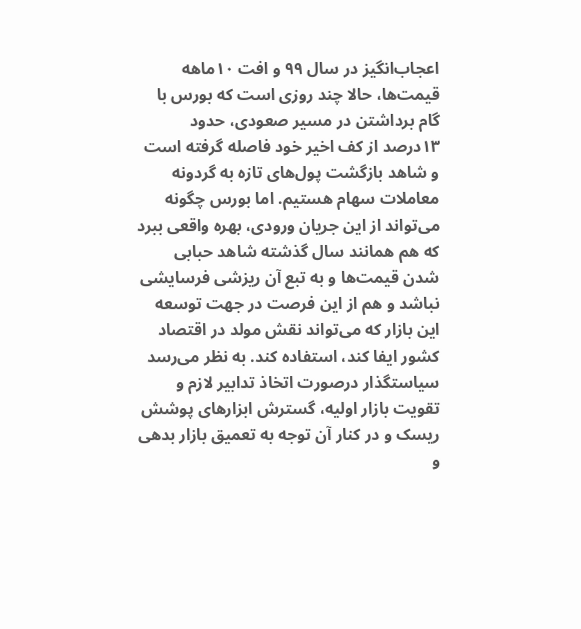اعجاب‌انگیز در سال ۹۹ و افت ۱۰ماهه قیمت‌ها، حالا چند روزی است که بورس با گام برداشتن در مسیر صعودی، حدود ۱۳درصد از کف اخیر خود فاصله گرفته است و شاهد بازگشت پول‌های تازه به گردونه معاملات سهام هستیم. اما بورس چگونه می‌تواند از این جریان ورودی، بهره واقعی ببرد که هم همانند سال گذشته شاهد حبابی شدن قیمت‌ها و به تبع آن ریزشی فرسایشی نباشد و هم از این فرصت در جهت توسعه این بازار که می‌تواند نقش مولد در اقتصاد کشور ایفا کند، استفاده کند. به نظر می‌رسد سیاستگذار درصورت اتخاذ تدابیر لازم و تقویت بازار اولیه، گسترش ابزارهای پوشش ریسک و در کنار آن توجه به تعمیق بازار بدهی و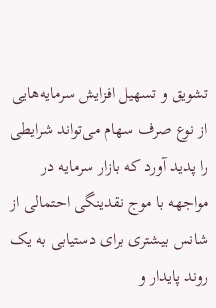تشویق و تسهیل افزایش سرمایه‌هایی از نوع صرف سهام می‌تواند شرایطی را پدید آورد که بازار سرمایه در مواجهه با موج نقدینگی احتمالی از شانس بیشتری برای دستیابی به یک روند پایدار و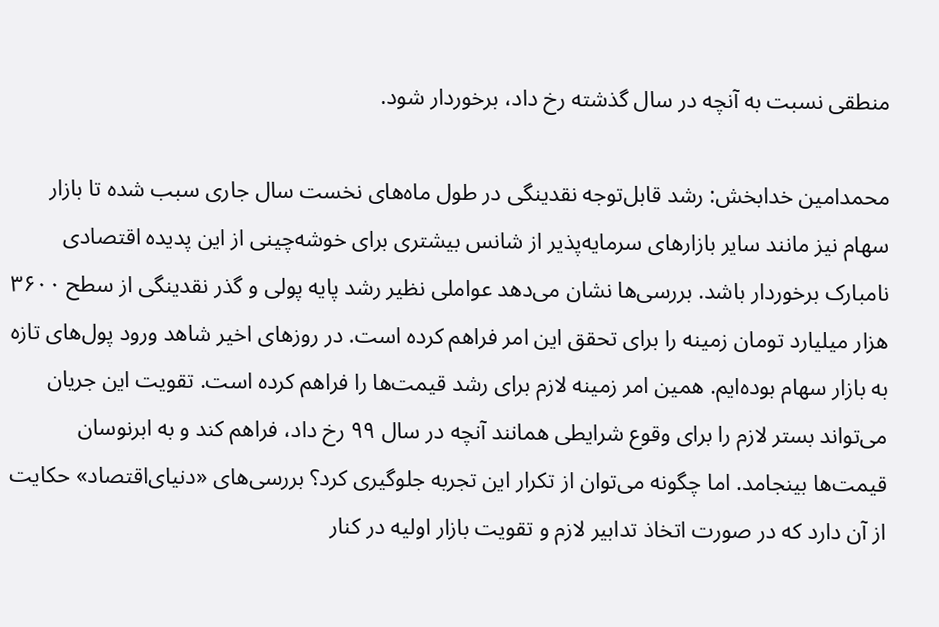منطقی نسبت به آنچه در سال گذشته رخ داد، برخوردار شود.

محمد‌امین خدابخش: رشد قابل‌توجه نقدینگی در طول ماه‌های نخست سال جاری سبب شده تا بازار سهام نیز مانند سایر بازارهای سرمایه‌پذیر از شانس بیشتری برای خوشه‌چینی از این پدیده اقتصادی نامبارک برخوردار باشد. بررسی‌ها نشان می‌دهد عواملی نظیر رشد پایه پولی و گذر نقدینگی از سطح ۳۶۰۰ هزار میلیارد تومان زمینه را برای تحقق این امر فراهم کرده است. در روزهای اخیر شاهد ورود پول‌های تازه به بازار سهام بوده‌ایم. همین امر زمینه لازم برای رشد قیمت‌ها را فراهم کرده است. تقویت این جریان می‌تواند بستر لازم را برای وقوع شرایطی همانند آنچه در سال ۹۹ رخ داد، فراهم کند و به ابرنوسان قیمت‌ها بینجامد. اما چگونه می‌توان از تکرار این تجربه جلوگیری کرد؟ بررسی‌های «دنیای‌اقتصاد» حکایت از آن دارد که در صورت اتخاذ تدابیر لازم و تقویت بازار اولیه در کنار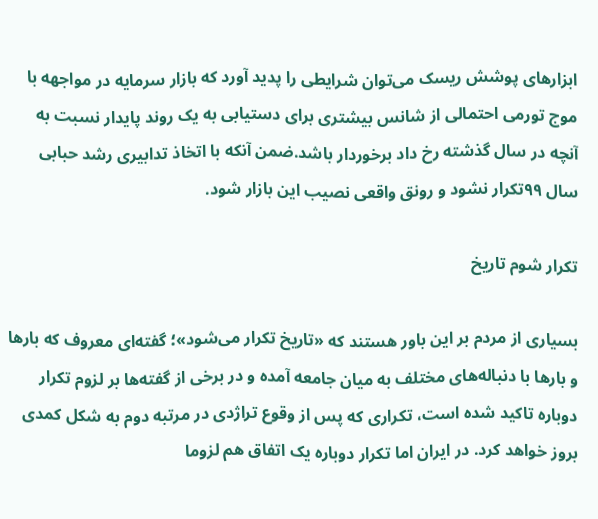ابزارهای پوشش ریسک می‌توان شرایطی را پدید آورد که بازار سرمایه در مواجهه با موج تورمی احتمالی از شانس بیشتری برای دستیابی به یک روند پایدار نسبت به آنچه در سال گذشته رخ داد برخوردار باشد.ضمن آنکه با اتخاذ تدابیری رشد حبابی سال ۹۹تکرار نشود و رونق واقعی نصیب این بازار شود.

تکرار شوم تاریخ

بسیاری از مردم بر این باور هستند که «تاریخ تکرار می‌شود»؛ گفته‌ای معروف که بارها و بارها با دنباله‌های مختلف به میان جامعه آمده و در برخی از گفته‌ها بر لزوم تکرار دوباره تاکید شده است، تکراری که پس از وقوع تراژدی در مرتبه دوم به شکل کمدی بروز خواهد کرد. در ایران اما تکرار دوباره یک اتفاق هم لزوما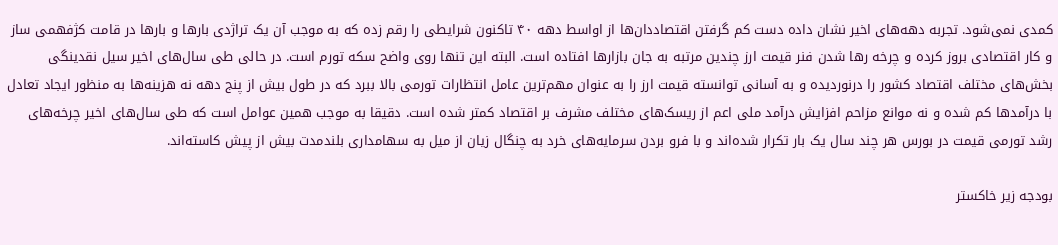کمدی نمی‌شود. تجربه دهه‌های اخیر نشان داده دست کم گرفتن اقتصاددان‌ها از اواسط دهه ۴۰ تاکنون شرایطی را رقم زده که به موجب آن یک تراژدی بارها و بارها در قامت کژفهمی ساز و کار اقتصادی بروز کرده و چرخه‌ رها شدن فنر قیمت ارز چندین مرتبه به جان بازارها افتاده است. البته این تنها روی واضح سکه تورم است. در حالی طی سال‌های اخیر سیل نقدینگی بخش‌های مختلف اقتصاد کشور را در‌نوردیده و به آسانی توانسته قیمت ارز را به عنوان مهم‌ترین عامل انتظارات تورمی بالا ببرد که در طول بیش از پنج دهه نه هزینه‌ها به منظور ایجاد تعادل با درآمدها کم شده و نه موانع مزاحم افزایش درآمد ملی اعم از ریسک‌های مختلف مشرف بر اقتصاد کمتر شده است. دقیقا به موجب همین عوامل است که طی سال‌های اخیر چرخه‌های رشد تورمی قیمت در بورس هر چند سال یک بار تکرار شده‌اند و با فرو بردن سرمایه‌های خرد به چنگال زیان از میل به سهامداری بلندمدت بیش از پیش کاسته‌اند.

بودجه زیر خاکستر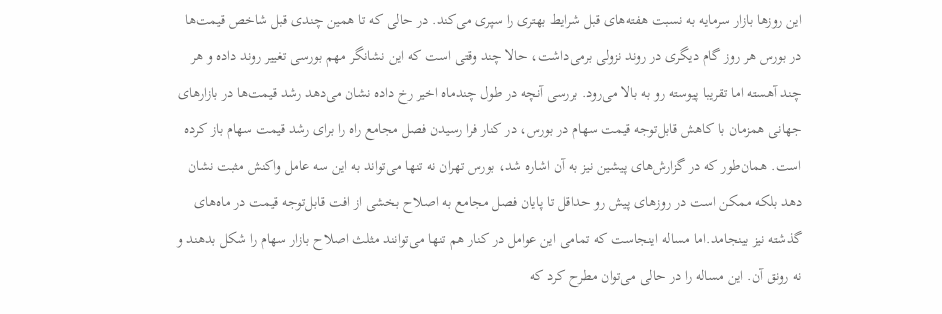این روزها بازار سرمایه به نسبت‌ هفته‌های قبل شرایط بهتری را سپری می‌کند. در حالی که تا همین چندی قبل شاخص قیمت‌ها در بورس هر روز گام دیگری در روند نزولی برمی‌داشت، حالا چند وقتی است که این نشانگر مهم بورسی تغییر روند داده و هر چند آهسته اما تقریبا پیوسته رو به بالا می‌رود. بررسی آنچه در طول چندماه اخیر رخ داده نشان می‌دهد رشد قیمت‌ها در بازارهای جهانی همزمان با کاهش قابل‌توجه قیمت سهام در بورس، در کنار فرا رسیدن فصل مجامع راه را برای رشد قیمت سهام باز کرده است. همان‌طور که در گزارش‌های پیشین نیز به آن اشاره شد، بورس تهران نه تنها می‌تواند به این سه عامل واکنش مثبت نشان دهد بلکه ممکن است در روزهای پیش رو حداقل تا پایان فصل مجامع به اصلاح بخشی از افت قابل‌توجه قیمت در ماه‌های گذشته نیز بینجامد.اما مساله اینجاست که تمامی این عوامل در کنار هم تنها می‌توانند مثلث اصلاح بازار سهام را شکل بدهند و نه رونق آن. این مساله را در حالی می‌توان مطرح کرد که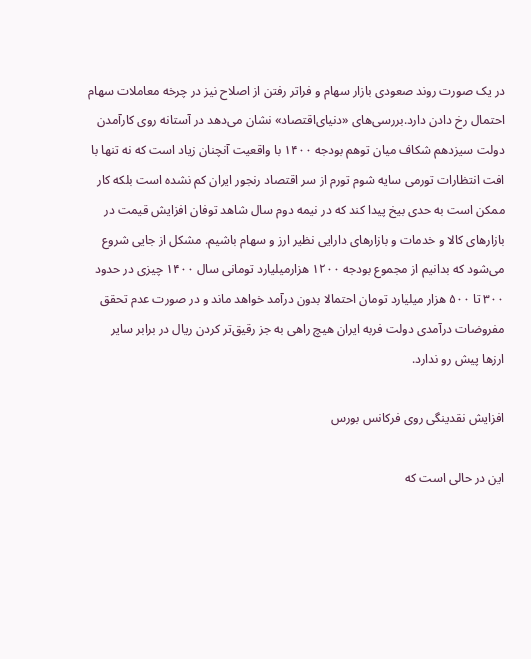در یک صورت روند صعودی بازار سهام و فراتر رفتن از اصلاح نیز در چرخه معاملات سهام احتمال رخ دادن دارد.بررسی‌های «دنیای‌اقتصاد» نشان می‌دهد در آستانه روی کارآمدن دولت سیزدهم شکاف میان توهم بودجه ۱۴۰۰ با واقعیت آنچنان زیاد است که نه تنها با افت انتظارات تورمی سایه شوم تورم از سر اقتصاد رنجور ایران کم نشده است بلکه کار ممکن است به حدی بیخ پیدا کند که در نیمه دوم سال شاهد توفان افزایش قیمت در بازارهای کالا و خدمات و بازارهای دارایی نظیر ارز و سهام باشیم. مشکل از جایی شروع می‌شود که بدانیم از مجموع بودجه ۱۲۰۰ هزارمیلیارد تومانی سال ۱۴۰۰ چیزی در حدود ۳۰۰ تا ۵۰۰ هزار میلیارد تومان احتمالا بدون درآمد خواهد ماند و در صورت عدم تحقق مفروضات درآمدی دولت فربه ایران هیچ راهی به جز رقیق‌تر کردن ریال در برابر سایر ارزها پیش رو ندارد.

افزایش نقدینگی روی فرکانس بورس

این در حالی است که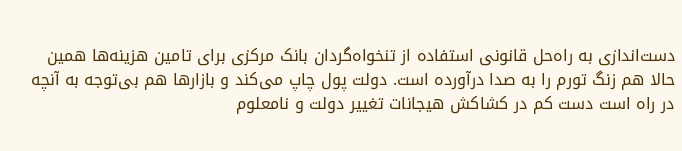دست‌اندازی به راه‌حل قانونی استفاده از تنخواه‌گردان بانک مرکزی برای تامین هزینه‌ها همین حالا هم زنگ تورم را به صدا درآورده است. دولت پول چاپ می‌کند و بازارها هم بی‌توجه به آنچه در راه است دست کم در کشاکش هیجانات تغییر دولت و نامعلوم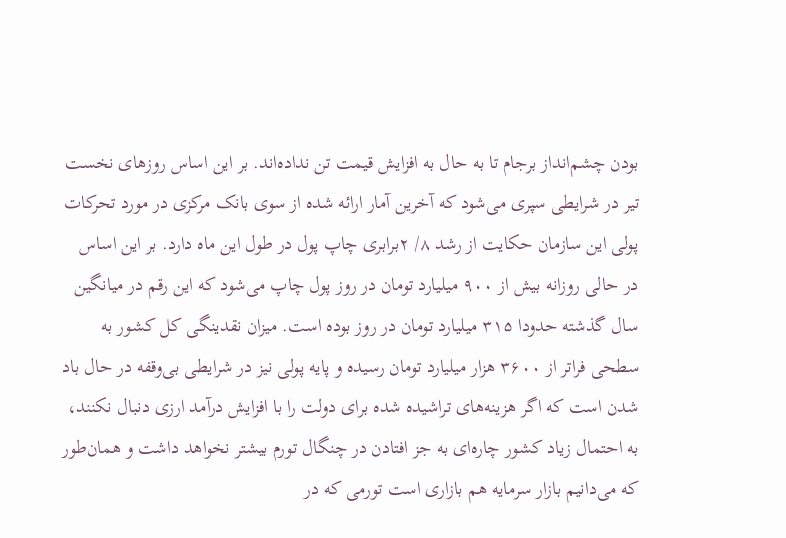بودن چشم‌انداز برجام تا به حال به افزایش قیمت تن نداده‌اند. بر این اساس روزهای نخست تیر در شرایطی سپری می‌شود که آخرین آمار ارائه شده از سوی بانک مرکزی در مورد تحرکات پولی این سازمان حکایت از رشد ۸/ ۲برابری چاپ پول در طول این ماه دارد. بر این اساس در حالی روزانه بیش از ۹۰۰ میلیارد تومان در روز پول چاپ می‌شود که این رقم در میانگین سال گذشته حدودا ۳۱۵ میلیارد تومان در روز بوده است. میزان نقدینگی کل کشور به سطحی فراتر از ۳۶۰۰ هزار میلیارد تومان رسیده و پایه پولی نیز در شرایطی بی‌وقفه در حال باد شدن است که اگر هزینه‌های تراشیده شده برای دولت را با افزایش درآمد ارزی دنبال نکنند، به احتمال زیاد کشور چاره‌ای به جز افتادن در چنگال تورم بیشتر نخواهد داشت و همان‌طور که می‌دانیم بازار سرمایه هم بازاری است تورمی که در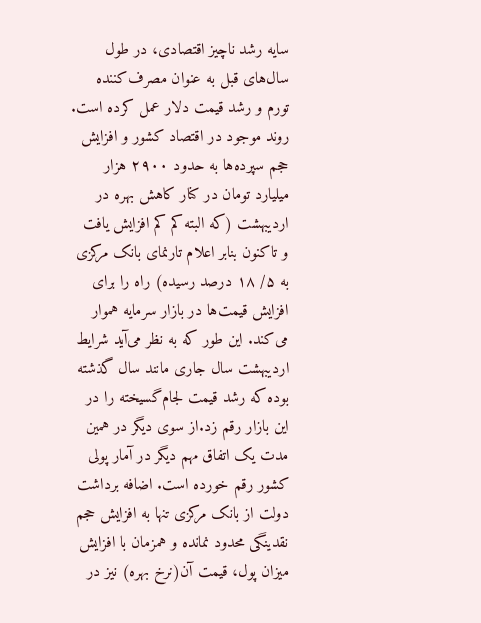سایه رشد ناچیز اقتصادی، در طول سال‌های قبل به عنوان مصرف‌کننده تورم و رشد قیمت دلار عمل کرده است. روند موجود در اقتصاد کشور و افزایش حجم سپرده‌ها به حدود ۲۹۰۰ هزار میلیارد تومان در کنار کاهش بهره در اردیبهشت (که البته کم کم افزایش یافت و تاکنون بنابر اعلام تارنمای بانک مرکزی به ۵/ ۱۸ درصد رسیده) راه را برای افزایش قیمت‌ها در بازار سرمایه هموار می‌کند. این طور که به نظر می‌آید شرایط اردیبهشت سال جاری مانند سال گذشته بوده که رشد قیمت لجام‌گسیخته را در این بازار رقم زد.از سوی دیگر در همین مدت یک اتفاق مهم دیگر در آمار پولی کشور رقم خورده است. اضافه برداشت دولت از بانک مرکزی تنها به افزایش حجم نقدینگی محدود نمانده و همزمان با افزایش میزان پول، قیمت آن(نرخ بهره) نیز در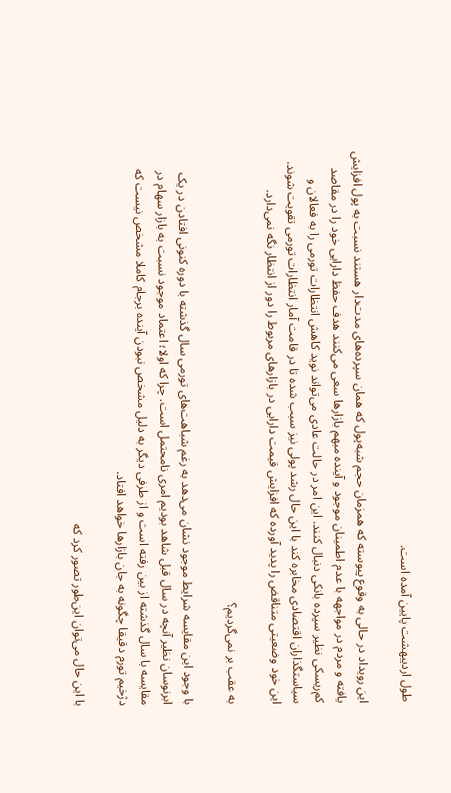طول اردیبهشت پایین آمده است.

این رویداد در حالی به وقوع پیوسته که همزمان حجم شبه‌پول که همان سپرده‌های مدت‌دار هستند نسبت به پول افزایش یافته و مردم در مواجهه با عدم اطمینان موجود و آینده مبهم بازارها سعی می‌کنند هدف حفظ دارایی خود را در مقاصد کم‌ریسکی نظیر سپرده بانکی دنبال کنند. این امر در حالت عادی می‌تواند نوید کاهش انتظارات تورمی را به فعالان و سیاستگذاران اقتصادی مخابره کند با این حال رشد پولی نیز سبب شده تا در قامت آمار انتظارات تورمی تقویت شوند. این خود وضعیتی متناقض را پدید آورده که افزایش قیمت دارایی در بازارهای مربوط را دور از انتظار نگه نمی‌دارد.

به عقب بر نمی‌گردیم؟

با وجود این مقایسه شرایط موجود نشان می‌دهد به رغم شباهت‌های تورمی سال گذشته با دوره کنونی افتادن در یک ابرنوسان نظیر آنچه در سال قبل شاهد بودیم امری نا‌محتمل است. چرا که اولا؛ اعتماد موجود نسبت به بازار سهام در مقایسه با سال گذشته از بین رفته است و از طرفی دیگر به دلیل مشخص نبودن آینده برجام کاملا مشخص نیست که دژخیم تورم دقیقا چگونه به جان بازارها خواهد افتاد.

با این حال می‌توان این‌طور تصور کرد که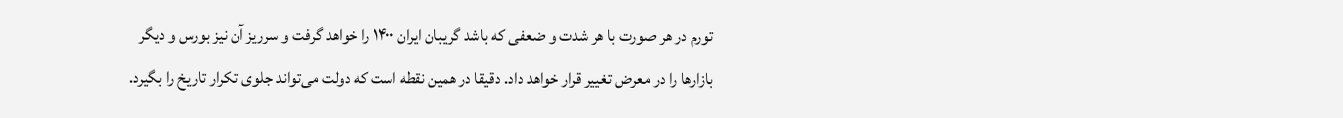تورم در هر صورت با هر شدت و ضعفی که باشد گریبان ایران ۱۴۰۰ را خواهد گرفت و سرریز آن نیز بورس و دیگر بازارها را در معرض تغییر قرار خواهد داد. دقیقا در همین نقطه است که دولت می‌تواند جلوی تکرار تاریخ را بگیرد.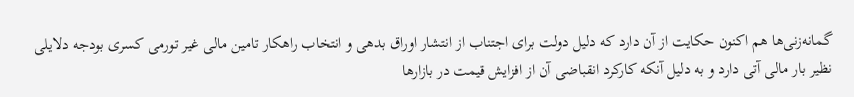گمانه‌زنی‌ها هم اکنون حکایت از آن دارد که دلیل دولت برای اجتناب از انتشار اوراق بدهی و انتخاب راهکار تامین مالی غیر تورمی کسری بودجه دلایلی نظیر بار مالی آتی دارد و به دلیل آنکه کارکرد انقباضی آن از افزایش قیمت در بازارها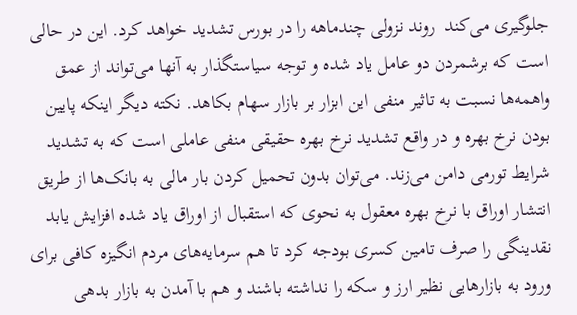جلوگیری می‌کند  روند نزولی چندماهه را در بورس تشدید خواهد کرد. این در حالی است که برشمردن دو عامل یاد شده و توجه سیاستگذار به آنها می‌تواند از عمق واهمه‌ها نسبت به تاثیر منفی این ابزار بر بازار سهام بکاهد. نکته دیگر اینکه پایین بودن نرخ بهره و در واقع تشدید نرخ بهره حقیقی منفی عاملی است که به تشدید شرایط تورمی دامن می‌زند. می‌توان بدون تحمیل کردن بار مالی به بانک‌ها از طریق انتشار اوراق با نرخ بهره معقول به نحوی که استقبال از اوراق یاد شده افزایش یابد نقدینگی را صرف تامین کسری بودجه کرد تا هم سرمایه‌های مردم انگیزه کافی برای ورود به بازارهایی نظیر ارز و سکه را نداشته باشند و هم با آمدن به بازار بدهی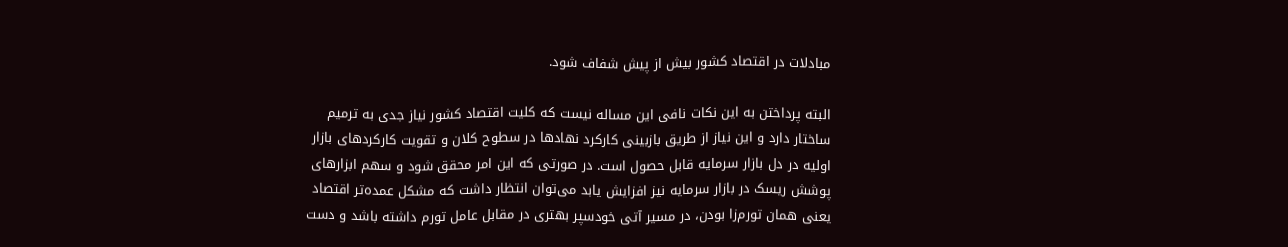مبادلات در اقتصاد کشور بیش از پیش شفاف شود.

البته پرداختن به این نکات نافی این مساله نیست که کلیت اقتصاد کشور نیاز جدی به ترمیم ساختار دارد و این نیاز از طریق بازبینی کارکرد نهادها در سطوح کلان و تقویت کارکردهای بازار اولیه در دل بازار سرمایه قابل حصول است. در صورتی که این امر محقق شود و سهم ابزارهای پوشش ریسک در بازار سرمایه نیز افزایش یابد می‌توان انتظار داشت که مشکل عمده‌تر اقتصاد یعنی همان تورم‌زا بودن، در مسیر آتی خودسپر بهتری در مقابل عامل تورم داشته باشد و دست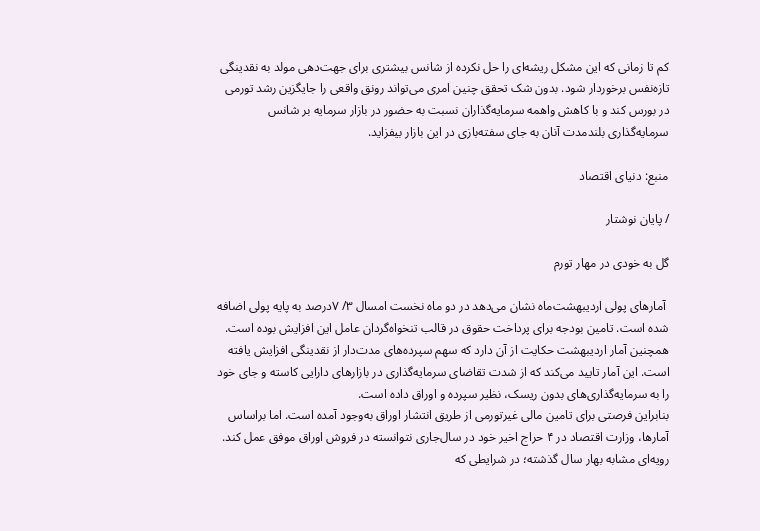کم تا زمانی که این مشکل ریشه‌ای را حل نکرده از شانس بیشتری برای جهت‌دهی مولد به نقدینگی تازه‌نفس برخوردار شود. بدون شک تحقق چنین امری می‌تواند رونق واقعی را جایگزین رشد تورمی در بورس کند و با کاهش واهمه سرمایه‌گذاران نسبت به حضور در بازار سرمایه بر شانس سرمایه‌گذاری بلندمدت آنان به جای سفته‌بازی در این بازار بیفزاید.

منبع: دنیای اقتصاد

/ پایان نوشتار

گل به خودی در مهار تورم

 آمارهای پولی اردیبهشت‌ماه نشان می‌دهد در دو ماه نخست امسال ۳/ ۷درصد به پایه پولی اضافه شده است. تامین بودجه برای پرداخت حقوق در قالب تنخواه‌گردان عامل این افزایش بوده است.
همچنین آمار اردیبهشت حکایت از آن دارد که سهم سپرده‌های مدت‌دار از نقدینگی افزایش یافته است. این آمار تایید می‌کند که از شدت تقاضای سرمایه‌گذاری در بازارهای دارایی کاسته و جای خود را به سرمایه‌گذاری‌های بدون ریسک، نظیر سپرده و اوراق داده است.
بنابراین فرصتی برای تامین مالی غیرتورمی از طریق انتشار اوراق به‌وجود آمده است. اما براساس آمارها، وزارت اقتصاد در ۴ حراج اخیر خود در سال‌جاری نتوانسته در فروش اوراق موفق عمل کند. رویه‌ای مشابه بهار سال گذشته؛ در شرایطی که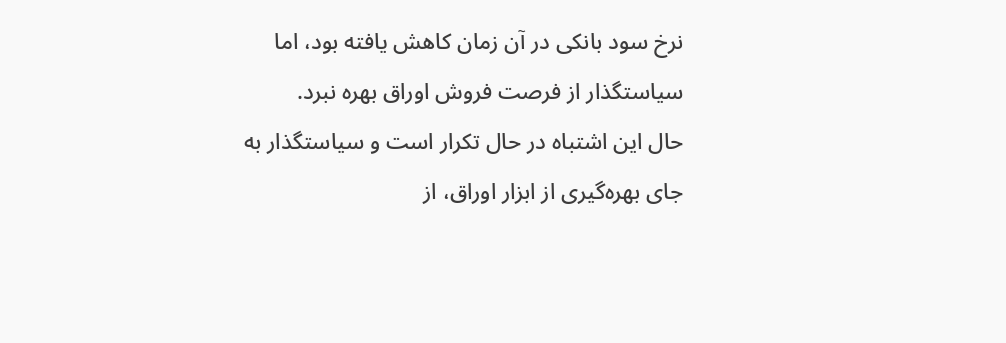نرخ سود بانکی در آن زمان کاهش یافته بود، اما سیاستگذار از فرصت فروش اوراق بهره نبرد.
حال این اشتباه در حال تکرار است و سیاستگذار به جای بهره‌گیری از ابزار اوراق، از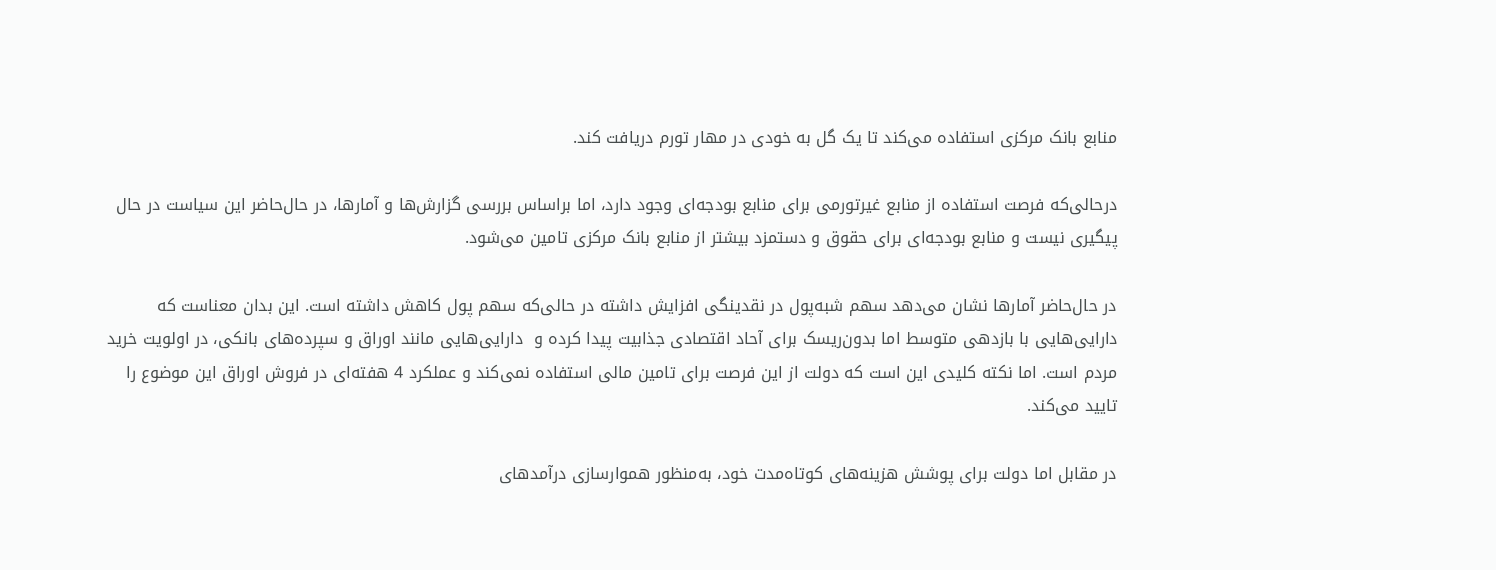منابع بانک مرکزی استفاده می‌کند تا یک گل به خودی در مهار تورم دریافت کند.

در‌حالی‌که فرصت استفاده از منابع غیرتورمی برای منابع بودجه‌ای وجود دارد، اما براساس بررسی گزارش‌ها و آمارها، در حال‌حاضر این سیاست در حال پیگیری نیست و منابع بودجه‌ای برای حقوق و دستمزد بیشتر از منابع بانک مرکزی تامین می‌شود.

در حال‌حاضر آمارها نشان می‌دهد سهم شبه‌پول در نقدینگی افزایش داشته در حالی‌که سهم پول کاهش داشته است. این بدان معناست که دارایی‌هایی با بازدهی متوسط اما بدون‌ریسک برای آحاد اقتصادی جذابیت پیدا کرده و  دارایی‌هایی مانند اوراق و سپرد‌ه‌های بانکی، در اولویت خرید مردم است. اما نکته کلیدی این است که دولت از این فرصت برای تامین مالی استفاده نمی‌کند‌ و عملکرد 4 هفته‌ای در فروش اوراق این موضوع را تایید می‌کند.

در مقابل اما دولت برای پوشش هزینه‌های کوتاه‌مدت خود، به‌منظور هموارسازی درآمدهای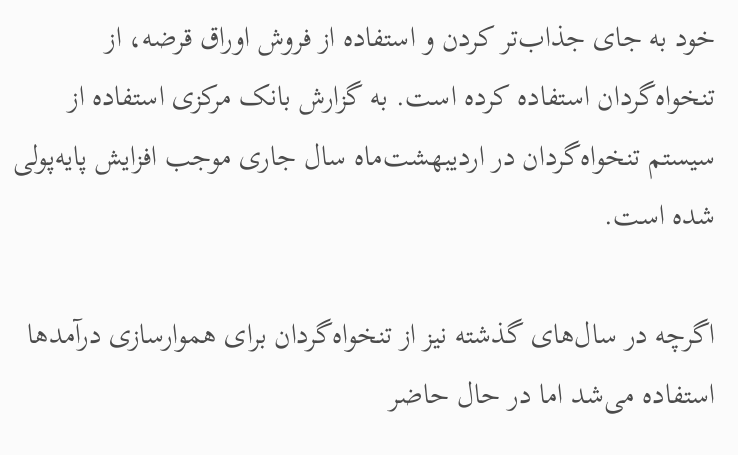خود به جای جذاب‌تر کردن و استفاده از فروش اوراق قرضه، از تنخواه‌گردان استفاده کرده است. به گزارش بانک مرکزی استفاده از سیستم تنخواه‌گردان در اردیبهشت‌ماه سال جاری موجب افزایش پایه‌پولی شده است.

اگر‌چه در سال‌های گذشته نیز از تنخواه‌گردان برای هموارسازی درآمدها استفاده می‌شد اما در حال حاضر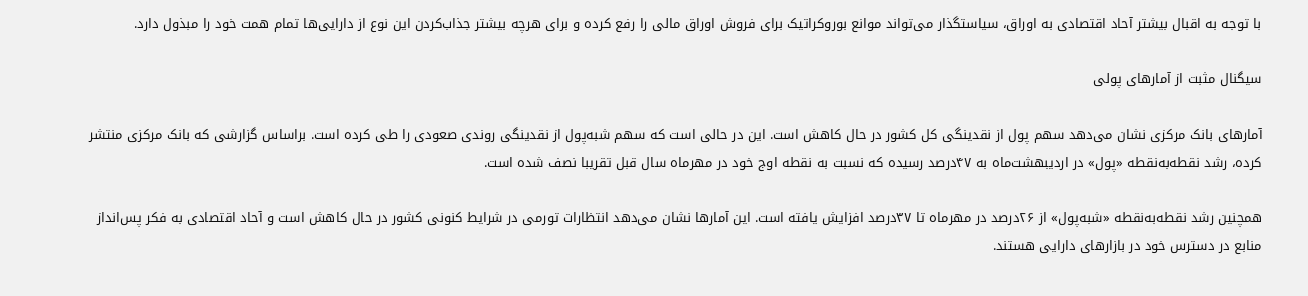با توجه به اقبال بیشتر آحاد اقتصادی به اوراق، سیاستگذار می‌تواند موانع بوروکراتیک برای فروش اوراق مالی را رفع کرده و برای هرچه بیشتر جذاب‌کردن این نوع از دارایی‌ها تمام همت خود را مبذول دارد.

سیگنال مثبت از آمارهای پولی

آمارهای بانک مرکزی نشان می‌دهد سهم پول از نقدینگی کل کشور در حال کاهش است. این در حالی است که سهم شبه‌پول از نقدینگی روندی صعودی را طی کرده است. براساس گزارشی که بانک مرکزی منتشر کرده،‌ رشد نقطه‌به‌نقطه‌ «پول» در اردیبهشت‌ماه به ۴۷درصد رسیده که نسبت به نقطه اوج خود در مهرماه سال قبل تقریبا نصف شده است.

همچنین رشد نقطه‌به‌نقطه «شبه‌پول» از ۲۶درصد در مهرماه تا ۳۷درصد افزایش یافته است. این آمارها نشان می‌دهد انتظارات تورمی در شرایط کنونی کشور در حال کاهش است و آحاد اقتصادی به فکر پس‌انداز منابع در دسترس خود در بازارهای دارایی هستند.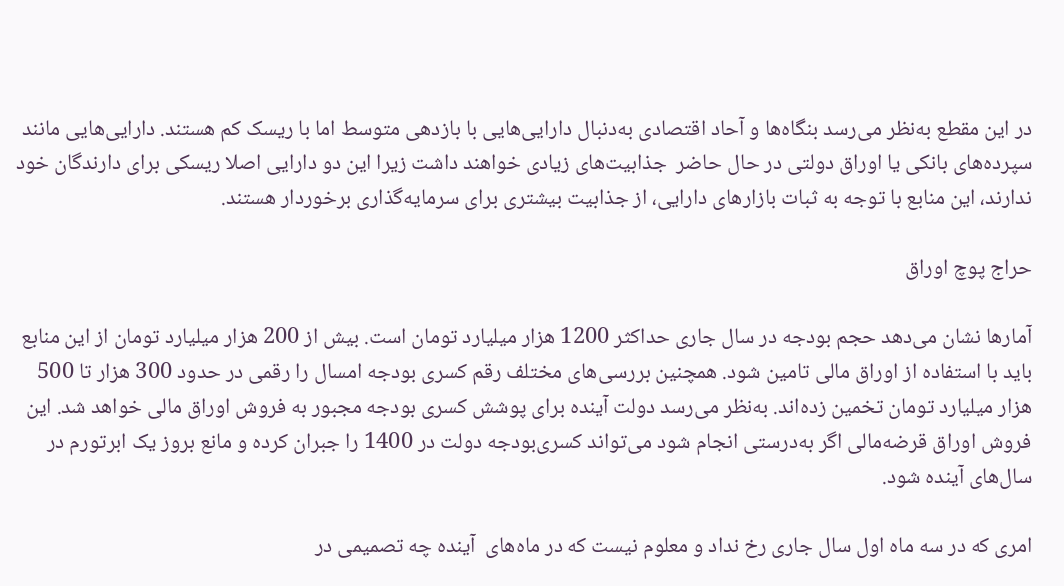در این مقطع به‌نظر می‌رسد بنگاه‌ها و آحاد اقتصادی به‌دنبال دارایی‌هایی با بازدهی متوسط اما با ریسک کم هستند. دارایی‌هایی مانند سپرده‌های بانکی یا اوراق دولتی در حال حاضر  جذابیت‌های زیادی خواهند داشت زیرا این دو دارایی اصلا ریسکی برای دارندگان خود ندارند، این منابع با توجه به ثبات بازارهای دارایی، از جذابیت بیشتری برای سرمایه‌گذاری برخوردار هستند.

حراج پوچ اوراق

آمارها نشان می‌دهد حجم بودجه در سال جاری حداکثر 1200 هزار میلیارد تومان است. بیش از 200 هزار میلیارد تومان از این منابع باید با استفاده از اوراق مالی تامین شود. همچنین بررسی‌های مختلف رقم کسری بودجه امسال را رقمی در حدود 300 هزار تا 500 هزار میلیارد تومان تخمین زده‌اند. به‌نظر می‌رسد دولت آینده برای پوشش کسری بودجه مجبور به فروش اوراق مالی خواهد شد. این فروش اوراق قرضه‌مالی اگر به‌درستی انجام شود می‌تواند کسری‌بودجه دولت در 1400 را جبران کرده و مانع بروز یک ابرتورم در سال‌های آینده شود.

امری که در سه ماه اول سال جاری رخ نداد و معلوم نیست که در ماه‌های  آینده چه تصمیمی در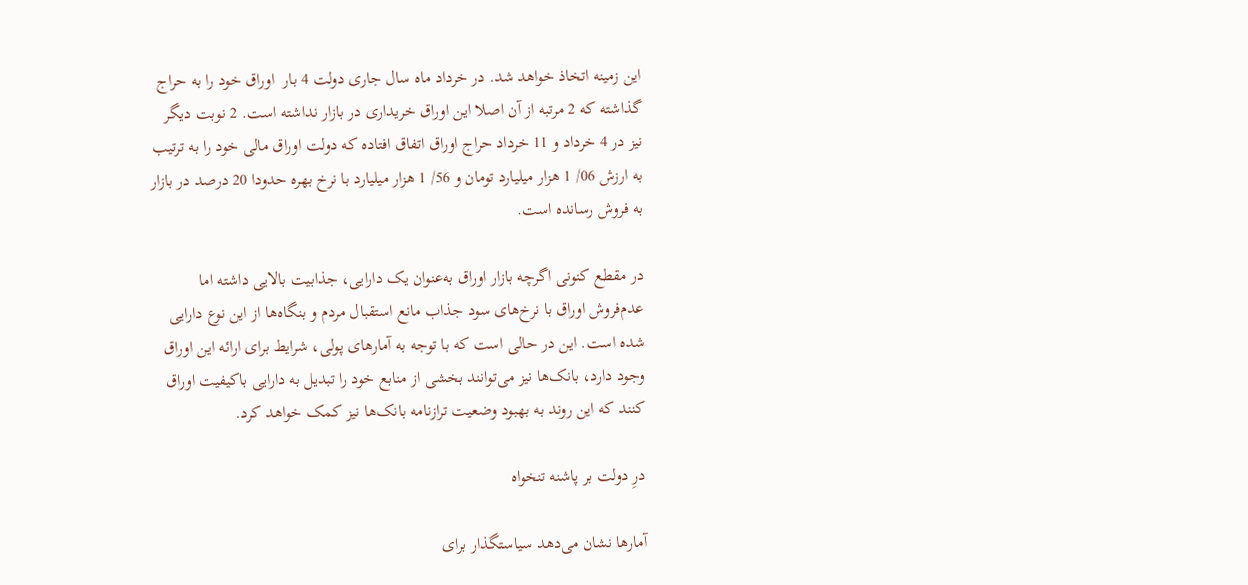این زمینه اتخاذ خواهد شد. در خرداد ماه سال جاری دولت 4 بار  اوراق خود را به حراج گذاشته که 2 مرتبه از آن اصلا این اوراق خریداری در بازار نداشته است. 2 نوبت دیگر نیز در 4 خرداد و 11 خرداد حراج اوراق اتفاق افتاده که دولت اوراق مالی خود را به ترتیب به ارزش 06/ 1 هزار میلیارد تومان و 56/ 1 هزار میلیارد با نرخ بهره حدودا 20 درصد در بازار به فروش رسانده است.

در مقطع کنونی اگر‌چه بازار اوراق‌ به‌عنوان یک دارایی، جذابیت بالایی داشته اما عدم‌فروش اوراق با نرخ‌های سود جذاب مانع استقبال مردم و بنگاه‌ها از این نوع دارایی‌ شده است. این در حالی است که با توجه به آمارهای پولی، شرایط برای ارائه این اوراق وجود دارد، بانک‌ها نیز می‌توانند بخشی از منابع خود را تبدیل به دارایی با‌کیفیت اوراق کنند‌ که این روند به بهبود وضعیت ترازنامه بانک‌ها نیز کمک خواهد کرد.

درِ دولت بر پاشنه تنخواه

آمارها نشان می‌دهد سیاستگذار برای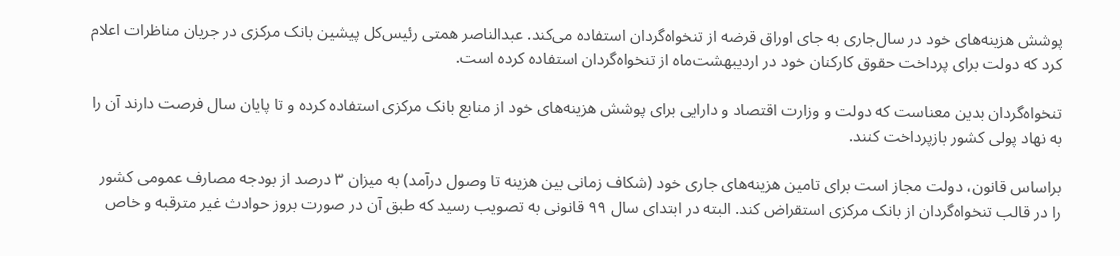پوشش هزینه‌های خود در سال‌جاری به جای اوراق قرضه از تنخواه‌گردان استفاده می‌کند‌. عبدالناصر همتی رئیس‌کل پیشین بانک مرکزی در جریان مناظرات اعلام کرد که‌ دولت برای پرداخت حقوق کارکنان خود در اردیبهشت‌ماه از تنخواه‌گردان استفاده کرده است.

تنخواه‌گردان بدین معناست که دولت و وزارت اقتصاد و دارایی برای پوشش هزینه‌های خود از منابع بانک مرکزی استفاده کرده و تا پایان سال فرصت دارند آن را به نهاد پولی کشور بازپرداخت کنند.

براساس قانون، دولت مجاز است برای تامین هزینه‌های جاری خود (شکاف زمانی بین هزینه تا وصول درآمد) به میزان ۳ درصد از بودجه مصارف عمومی کشور را در قالب تنخواه‌گردان از بانک مرکزی استقراض کند. البته در ابتدای سال ۹۹ قانونی به تصویب رسید که طبق آن در صورت بروز حوادث غیر مترقبه و خاص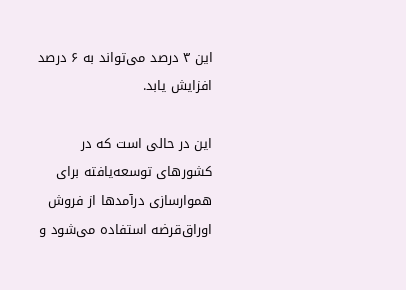این ۳ درصد می‌تواند به ۶ درصد افزایش یابد.

این در حالی است که در کشورهای توسعه‌یافته برای هموارسازی درآمدها از فروش اوراق‌قرضه استفاده می‌شود و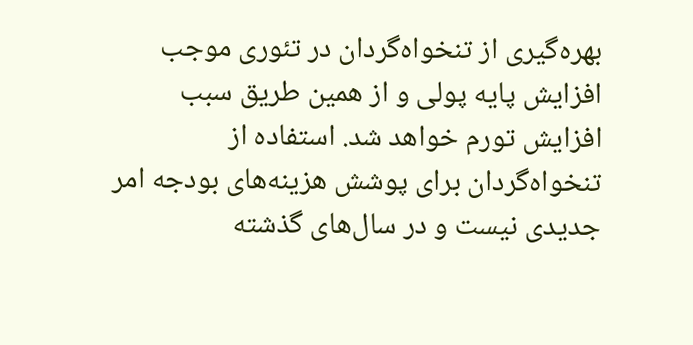بهره‌گیری از تنخواه‌گردان در تئوری موجب افزایش پایه پولی و از همین طریق سبب افزایش تورم خواهد شد. استفاده از تنخواه‌گردان برای پوشش هزینه‌های بودجه امر جدیدی نیست و در سال‌های گذشته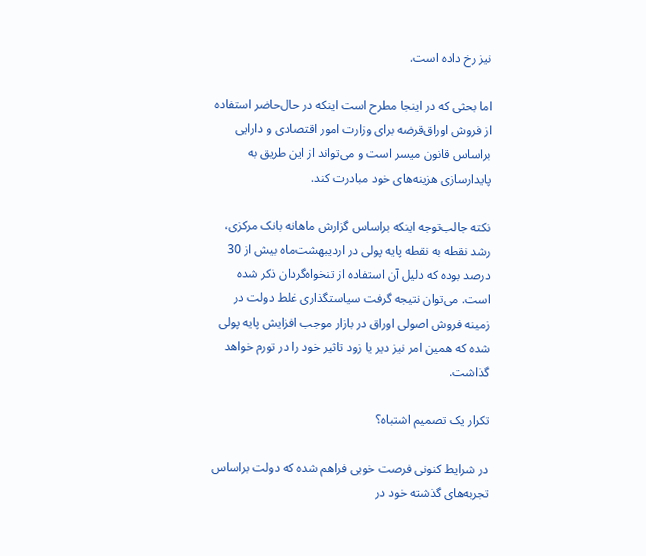نیز رخ داده است.

اما بحثی که در اینجا مطرح است اینکه در حال‌حاضر استفاده از فروش اوراق‌قرضه برای وزارت امور اقتصادی و دارایی براساس قانون میسر است و می‌تواند از این طریق به پایدارسازی هزینه‌های خود مبادرت کند.

نکته جالب‌توجه اینکه براساس گزارش ماهانه بانک مرکزی، رشد نقطه به نقطه پایه پولی در اردیبهشت‌ماه بیش از 30 درصد بوده که دلیل آن استفاده از تنخواه‌گردان ذکر شده است. می‌توان نتیجه گرفت سیاستگذاری غلط دولت در زمینه فروش اصولی اوراق در بازار موجب افزایش پایه پولی شده که همین امر نیز دیر یا زود تاثیر خود را در تورم خواهد گذاشت.

تکرار یک تصمیم اشتباه؟

در شرایط کنونی فرصت خوبی فراهم شده که دولت براساس تجربه‌های گذشته خود در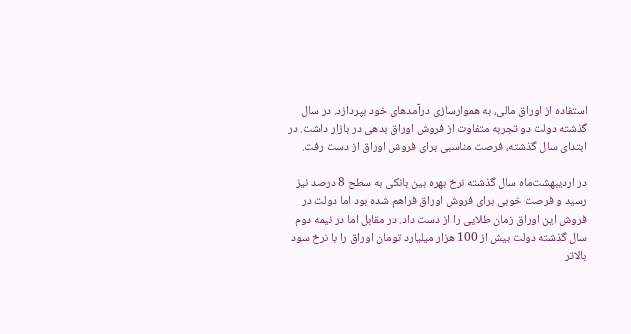استفاده از اوراق مالی، به هموارسازی درآمدهای خود بپردازد. در سال گذشته دولت دو تجربه متفاوت از فروش اوراق بدهی در بازار داشت. در ابتدای سال گذشته، فرصت مناسبی برای فروش اوراق از دست رفت.

در اردیبهشت‌ماه سال گذشته نرخ بهره بین بانکی به سطح 8 درصد نیز رسید‌ و فرصت خوبی برای فروش اوراق فراهم شده بود‌ اما دولت در فروش این اوراق زمان طلایی را از دست داد. در مقابل اما در نیمه دوم سال گذشته دولت بیش از 100 هزار میلیارد تومان اوراق را با نرخ سود بالاتر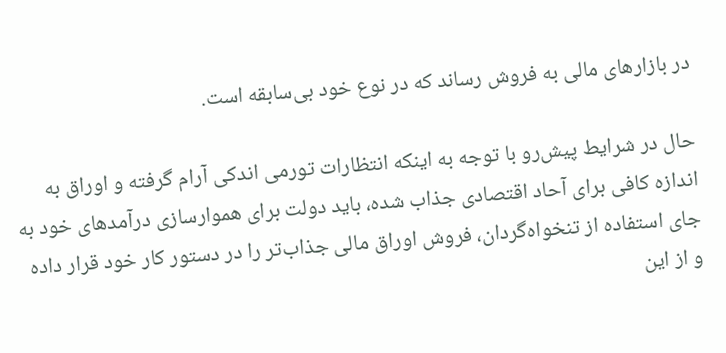در بازارهای مالی به فروش رساند که در نوع خود بی‌سابقه است.

حال در شرایط پیش‌رو با توجه به اینکه انتظارات تورمی اندکی آرام گرفته و اوراق به اندازه کافی برای آحاد اقتصادی جذاب شده، باید دولت برای هموار‌سازی درآمدهای خود به جای استفاده از تنخواه‌گردان، فروش اوراق مالی جذاب‌تر را در دستور کار خود قرار داده و از این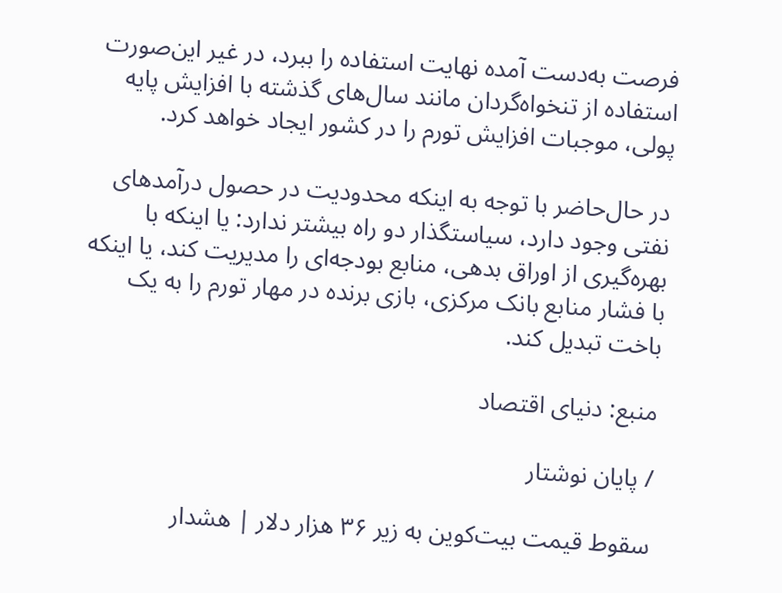فرصت به‌دست آمده نهایت استفاده را ببرد، در غیر این‌صورت استفاده از تنخواه‌گردان مانند سال‌های گذشته با افزایش پایه پولی، موجبات افزایش تورم را در کشور ایجاد خواهد کرد.

در حال‌حاضر با توجه به اینکه محدودیت در حصول درآمدهای نفتی وجود دارد، سیاستگذار دو راه بیشتر ندارد: یا اینکه با بهره‌گیری از اوراق بدهی، منابع بودجه‌ای را مدیریت کند، یا اینکه با فشار منابع بانک مرکزی، بازی برنده در مهار تورم را به یک باخت تبدیل کند.

منبع: دنیای اقتصاد

/ پایان نوشتار

سقوط قیمت بیت‌کوین به زیر ۳۶ هزار دلار | هشدار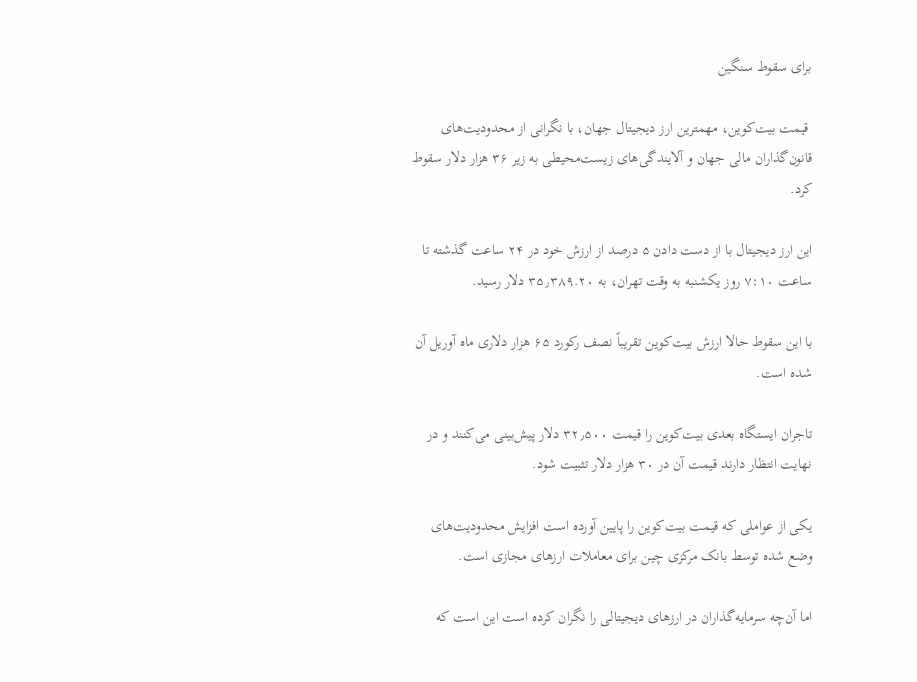برای سقوط سنگین

 قیمت بیت‌کوین، مهمترین ارز دیجیتال جهان، با نگرانی از محدودیت‌های قانون‌گذاران مالی جهان و آلایندگی‌های زیست‌محیطی به زیر ۳۶ هزار دلار سقوط کرد.

این ارز دیجیتال با از دست دادن ۵ درصد از ارزش خود در ۲۴ ساعت گذشته تا ساعت ۷:۱۰ روز یکشنبه به وقت تهران، به ۳۵٫۳۸۹.۲۰ دلار رسید.

با این سقوط حالا ارزش بیت‌کوین تقریباً نصف رکورد ۶۵ هزار دلاری ماه آوریل آن شده است.

تاجران ایستگاه بعدی بیت‌کوین را قیمت ۳۲٫۵۰۰ دلار پیش‌بینی می‌کنند و در نهایت انتظار دارند قیمت آن در ۳۰ هزار دلار تثبیت شود.

یکی از عواملی که قیمت بیت‌کوین را پایین آورده است افزایش محدودیت‌های وضع شده توسط بانک مرکزی چین برای معاملات ارزهای مجازی است.

اما آن‌چه سرمایه‌گذاران در ارزهای دیجیتالی را نگران کرده است این است که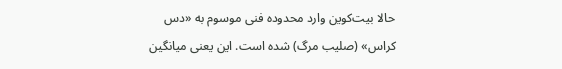حالا بیت‌کوین وارد محدوده فنی موسوم به «دس کراس» (صلیب مرگ) شده است. این یعنی میانگین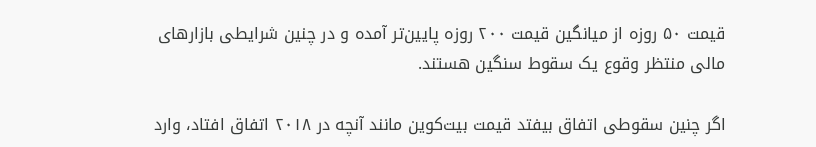قیمت ۵۰ روزه از میانگین قیمت ۲۰۰ روزه پایین‌تر آمده و در چنین شرایطی بازارهای مالی منتظر وقوع یک سقوط سنگین هستند.

اگر چنین سقوطی اتفاق بیفتد قیمت بیت‌کوین مانند آنچه در ۲۰۱۸ اتفاق افتاد، وارد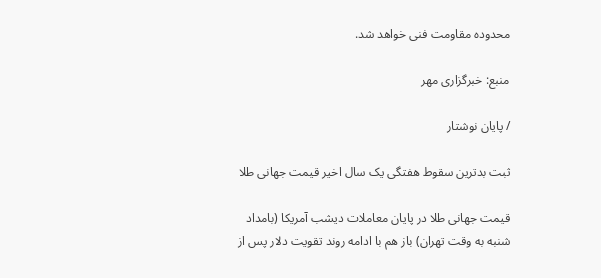محدوده مقاومت فنی خواهد شد.

منبع: خبرگزاری مهر

/ پایان نوشتار

ثبت بدترین سقوط هفتگی یک سال اخیر قیمت جهانی طلا

قیمت جهانی طلا در پایان معاملات دیشب آمریکا (بامداد شنبه به وقت تهران) باز هم با ادامه روند تقویت دلار پس از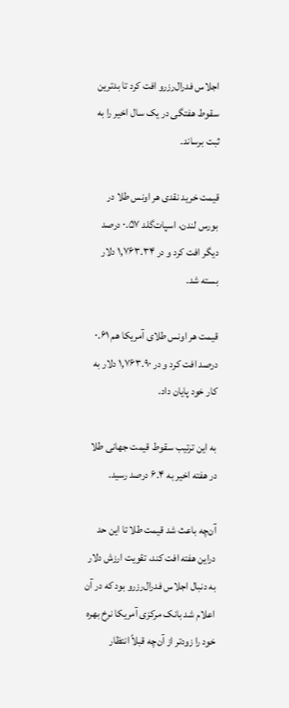اجلاس فدرال‌رزرو افت کرد تا بدترین سقوط هفتگی در یک سال اخیر را به ثبت برساند.

قیمت خرید نقدی هر اونس طلا در بورس لندن، اسپات‌گلد ۰.۵۷ درصد دیگر افت کرد و در ۱,۷۶۳.۳۴ دلار بسته شد.

قیمت هر اونس طلای آمریکا هم ۰.۶۱ درصد افت کرد و در ۱,۷۶۳.۹۰ دلار به کار خود پایان داد.

به این ترتیب سقوط قیمت جهانی طلا در هفته اخیر به ۶.۴ درصد رسید.

آن‌چه باعث شد قیمت طلا تا این حد دراین هفته افت کند، تقویت ارزش دلار به دنبال اجلاس فدرال‌رزرو بود که در آن اعلام شد بانک مرکزی آمریکا نرخ بهره خود را زودتر از آن‌چه قبلاً انتظار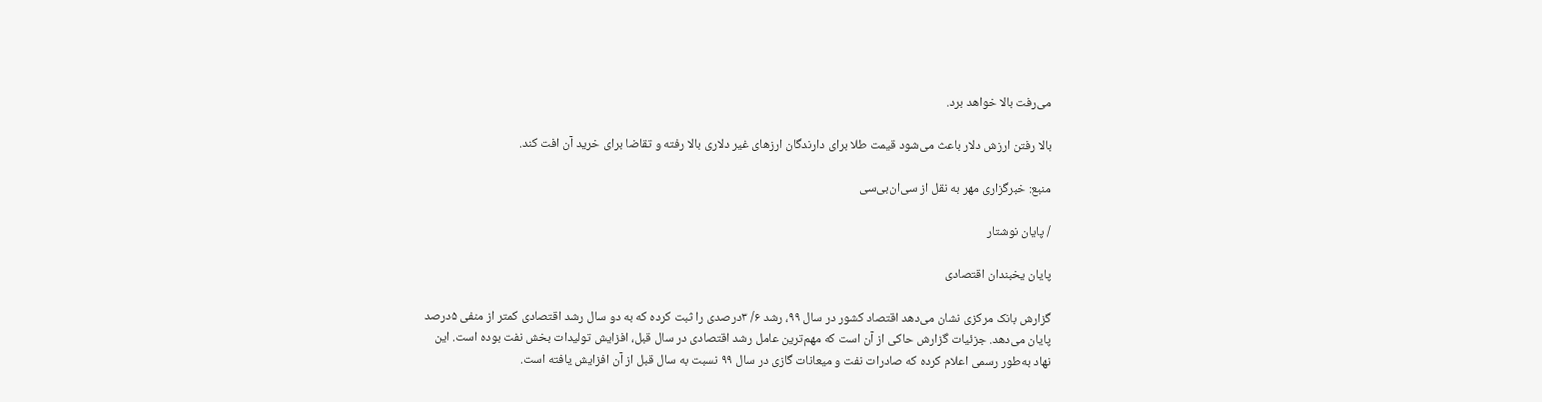می‌رفت بالا خواهد برد.

بالا رفتن ارزش دلار باعث می‌شود قیمت طلا برای دارندگان ارزهای غیر دلاری بالا رفته و تقاضا برای خرید آن افت کند.

منبع: خبرگزاری مهر به نقل از سی‌ان‌بی‌سی

/ پایان نوشتار

پایان یخبندان اقتصادی

گزارش بانک مرکزی نشان می‌دهد اقتصاد کشور در سال ۹۹، رشد ۶/ ۳درصدی را ثبت کرده که به دو سال رشد اقتصادی کمتر از منفی ۵درصد پایان می‌دهد. جزئیات گزارش حاکی از آن است که مهم‌ترین عامل رشد اقتصادی در سال قبل، افزایش تولیدات بخش نفت بوده است. این نهاد به‌طور رسمی اعلام کرده که صادرات نفت و میعانات گازی در سال ۹۹ نسبت به سال قبل از آن افزایش یافته است.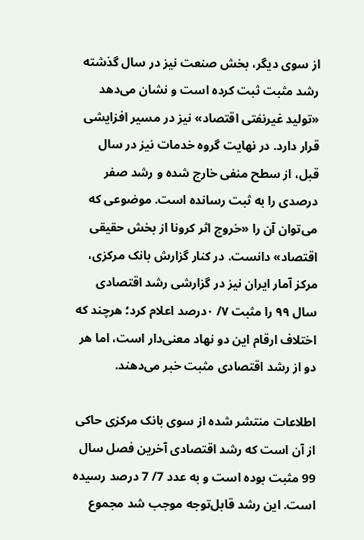از سوی دیگر، بخش صنعت نیز در سال گذشته رشد مثبت ثبت کرده است و نشان می‌دهد «تولید غیرنفتی اقتصاد» نیز در مسیر افزایشی قرار دارد. در نهایت گروه خدمات نیز در سال قبل، از سطح منفی خارج شده و رشد صفر درصدی را به ثبت رسانده است. موضوعی که می‌توان آن را «خروج اثر کرونا از بخش حقیقی اقتصاد» دانست. در کنار گزارش بانک مرکزی، مرکز آمار ایران نیز در گزارشی رشد اقتصادی سال ۹۹ را مثبت ۷/ ۰درصد اعلام کرد؛ هرچند که اختلاف ارقام این دو نهاد معنی‌دار است، اما هر دو از رشد اقتصادی مثبت خبر می‌دهند.

اطلاعات منتشر شده از سوی بانک مرکزی حاکی از آن است که رشد اقتصادی آخرین فصل سال 99 مثبت بوده است و به عدد 7/ 7 درصد رسیده است. این رشد قابل‌توجه موجب شد مجموع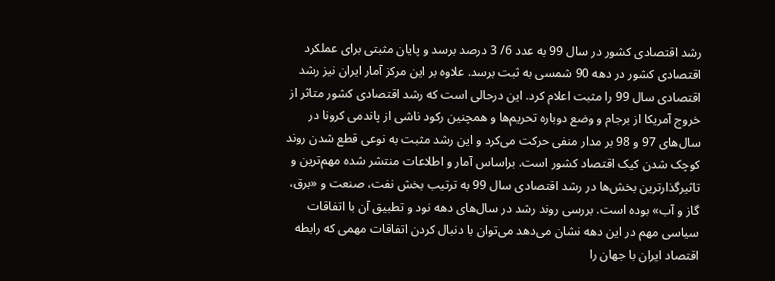رشد اقتصادی کشور در سال 99 به عدد 6/ 3 درصد برسد و پایان مثبتی برای عملکرد اقتصادی کشور در دهه 90 شمسی به ثبت برسد. علاوه بر این مرکز آمار ایران نیز رشد اقتصادی سال 99 را مثبت اعلام کرد. این درحالی است که رشد اقتصادی کشور متاثر از خروج آمریکا از برجام و وضع دوباره تحریم‌ها و همچنین رکود ناشی از پاندمی کرونا در سال‌های 97 و 98 بر مدار منفی حرکت می‌کرد و این رشد مثبت به نوعی قطع شدن روند کوچک شدن کیک اقتصاد کشور است. براساس آمار و اطلاعات منتشر شده مهم‌ترین و تاثیرگذار‌ترین بخش‌ها در رشد اقتصادی سال 99 به ترتیب بخش نفت، صنعت و «برق،  گاز و آب» بوده است. بررسی روند رشد در سال‌های دهه نود و تطبیق آن با اتفاقات سیاسی مهم در این دهه نشان می‌دهد می‌توان با دنبال کردن اتفاقات مهمی که رابطه اقتصاد ایران با جهان را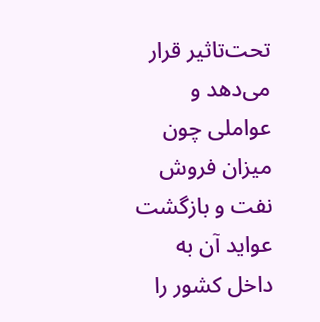تحت‌تاثیر قرار می‌دهد و عواملی چون میزان فروش نفت و بازگشت عواید آن به داخل کشور را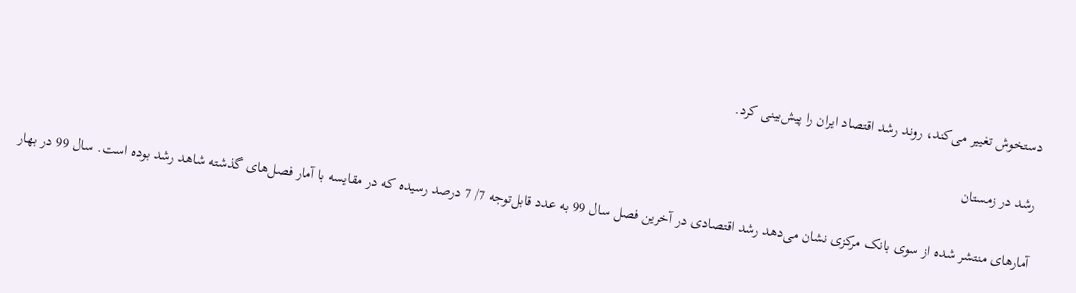دستخوش تغییر می‌کند، روند رشد اقتصاد ایران را پیش‌بینی کرد.

رشد در زمستان

آمارهای منتشر شده از سوی بانک مرکزی نشان می‌دهد رشد اقتصادی در آخرین فصل سال 99 به عدد قابل‌توجه 7/ 7 درصد رسیده که در مقایسه با آمار فصل‌های گذشته شاهد رشد بوده است. سال 99 در بهار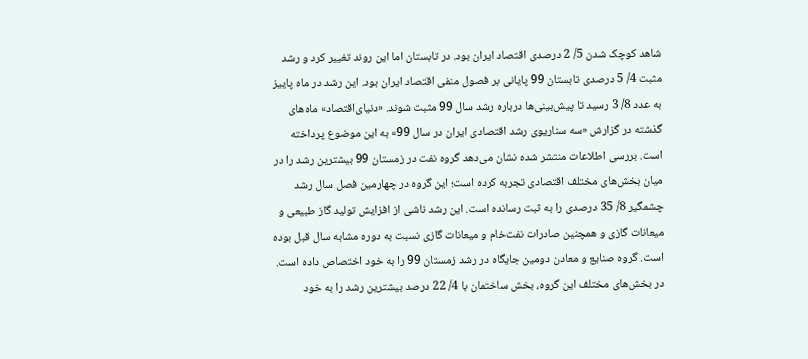شاهد کوچک شدن 5/ 2 درصدی اقتصاد ایران بود. در تابستان اما این روند تغییر کرد و رشد مثبت 4/ 5 درصدی تابستان 99 پایانی بر فصول منفی اقتصاد ایران بود. این رشد در ماه پاییز به عدد 8/ 3 رسید تا پیش‌بینی‌ها درباره رشد سال 99 مثبت شوند. «دنیای‌اقتصاد» ماه‌های گذشته در گزارش «سه سناریوی رشد اقتصادی ایران در سال 99» به این موضوع پرداخته است. بررسی اطلاعات منتشر شده نشان می‌دهد گروه نفت در زمستان 99 بیشترین رشد را در میان بخش‌های مختلف اقتصادی تجربه کرده است؛ این گروه در چهارمین فصل سال رشد چشمگیر 8/ 35 درصدی را به ثبت رسانده است. این رشد ناشی از افزایش تولید گاز طبیعی و میعانات گازی و همچنین صادرات نفت‌خام و میعانات گازی نسبت به دوره مشابه سال قبل بوده است. گروه صنایع و معادن دومین جایگاه در رشد زمستان 99 را به خود اختصاص داده است. در بخش‌های مختلف این گروه، بخش ساختمان با 4/ 22 درصد بیشترین رشد را به خود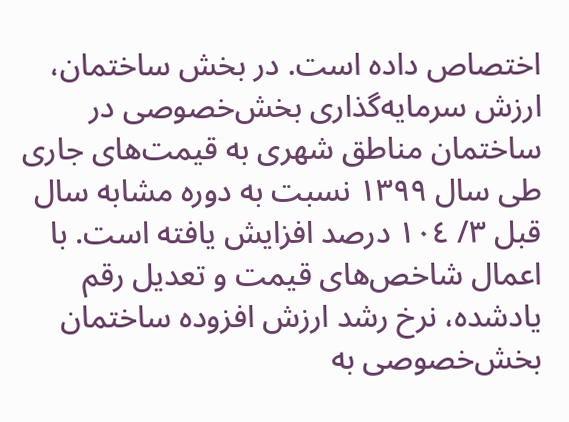اختصاص داده است. در بخش ساختمان، ارزش سرمایه‌گذاری بخش‌خصوصی در ساختمان مناطق شهری به قیمت‌های جاری طی سال ١٣٩٩ نسبت به دوره مشابه سال قبل ٣/ ١٠٤ درصد افزایش یافته است. با اعمال شاخص‌های قیمت و تعدیل رقم یادشده، نرخ رشد ارزش افزوده ساختمان بخش‌خصوصی به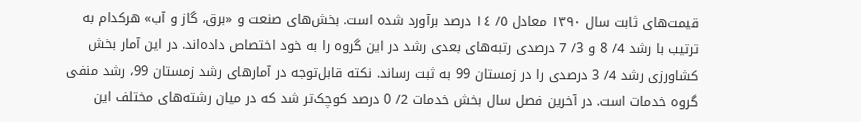قیمت‌های ثابت سال ١٣٩٠ معادل ٥/ ١٤ درصد برآورد شده است. بخش‌های صنعت و «برق، گاز و آب» هرکدام به ترتیب با رشد 4/ 8 و 3/ 7 درصدی رتبه‌های بعدی رشد در این گروه را به خود اختصاص داده‌اند. در این آمار بخش کشاورزی رشد 4/ 3 درصدی را در زمستان 99 به ثبت رساند. نکته قابل‌توجه در آمارهای رشد زمستان 99، رشد منفی گروه خدمات است. در آخرین فصل سال بخش ‌خدمات 2/ 0 درصد کوچک‌تر شد که در میان رشته‌های مختلف این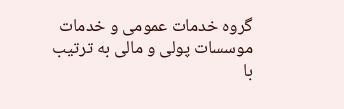گروه خدمات عمومی و خدمات موسسات پولی و مالی به ترتیب با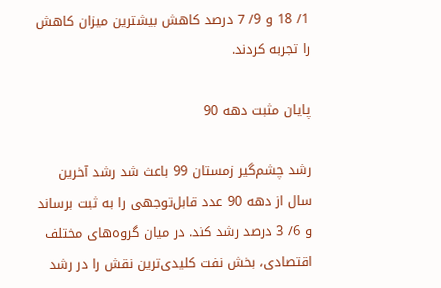1/ 18 و 9/ 7 درصد کاهش بیشترین میزان کاهش را تجربه کردند.

پایان مثبت دهه 90

رشد چشم‌گیر زمستان 99 باعث شد رشد آخرین سال از دهه 90 عدد قابل‌توجهی را به ثبت برساند و 6/ 3 درصد رشد کند. در میان گروه‌های مختلف اقتصادی، بخش نفت کلیدی‌ترین نقش را در رشد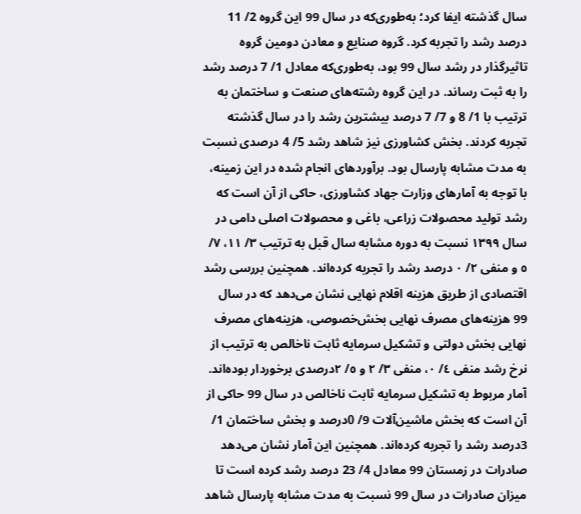سال گذشته ایفا کرد؛ به‌طوری‌که در سال 99 این گروه 2/ 11 درصد رشد را تجربه کرد. گروه صنایع و معادن دومین گروه تاثیرگذار در رشد سال 99 بود، به‌طوری‌که معادل 1/ 7 درصد رشد را به ثبت رساند. در این گروه رشته‌های صنعت و ساختمان به ترتیب با 1/ 8 و 7/ 7 درصد بیشترین رشد را در سال گذشته تجربه کردند. بخش کشاورزی نیز شاهد رشد 5/ 4 درصدی نسبت به مدت مشابه پارسال بود. برآوردهای انجام شده در این زمینه، با توجه به آمارهای وزارت جهاد کشاورزی، حاکی از آن است که رشد تولید محصولات زراعی، باغی و محصولات اصلی دامی در سال ١٣٩٩ نسبت به دوره مشابه سال قبل به ترتیب ٣/ ١١، ٧/ ٥ و منفی ٢/ ٠‌ درصد رشد را تجربه کرده‌اند. همچنین بررسی رشد اقتصادی از طریق هزینه اقلام نهایی نشان می‌دهد که در سال 99 هزینه‌های مصرف نهایی بخش‌خصوصی، هزینه‌های مصرف نهایی بخش دولتی و تشکیل سرمایه ثابت ناخالص به ترتیب از نرخ رشد منفی ٤/ ٠‌، منفی ٣/ ٢ و ٥/ ٢درصدی برخوردار بوده‌اند. آمار مربوط به تشکیل سرمایه ثابت ناخالص در سال 99 حاکی از آن است که بخش ماشین‌آلات 9/ 0درصد و بخش ساختمان 1/ 3درصد رشد را تجربه کرده‌اند. همچنین این آمار نشان می‌دهد صادرات در زمستان 99 معادل 4/ 23 درصد رشد کرده است تا میزان صادرات در سال 99 نسبت به مدت مشابه پارسال شاهد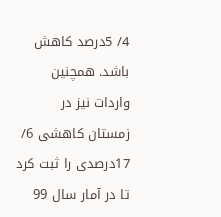4/ 5درصد کاهش باشد. همچنین واردات نیز در زمستان کاهشی 6/ 17درصدی را ثبت کرد تا در آمار سال 99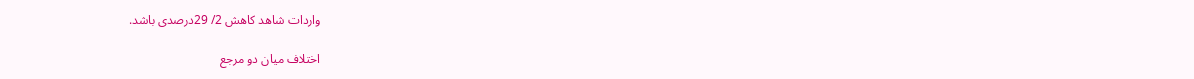واردات شاهد کاهش 2/ 29درصدی باشد.

اختلاف میان دو مرجع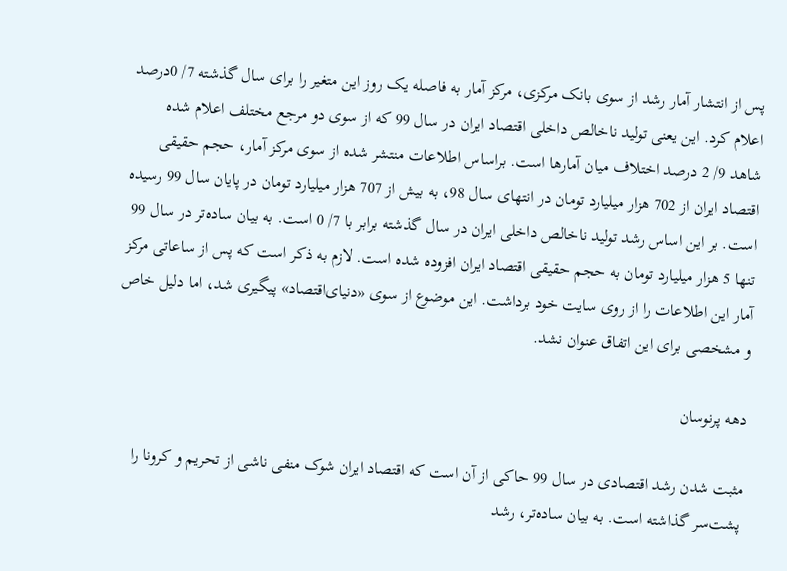پس از انتشار آمار رشد از سوی بانک مرکزی، مرکز آمار به فاصله یک روز این متغیر را برای سال گذشته 7/ 0درصد اعلام کرد. این یعنی تولید ناخالص داخلی اقتصاد ایران در سال 99 که از سوی دو مرجع مختلف اعلام شده شاهد 9/ 2 درصد اختلاف میان آمارها است. براساس اطلاعات منتشر شده از سوی مرکز آمار، حجم حقیقی اقتصاد ایران از 702 هزار میلیارد تومان در انتهای سال 98، به بیش از 707 هزار میلیارد تومان در پایان سال 99 رسیده است. بر این اساس رشد تولید ناخالص داخلی ایران در سال گذشته برابر با 7/ 0 است. به بیان ساده‌تر در سال 99 تنها 5 هزار میلیارد تومان به حجم حقیقی اقتصاد ایران افزوده شده است. لازم به ذکر است که پس از ساعاتی مرکز آمار این اطلاعات را از روی سایت خود برداشت. این موضوع از سوی «دنیای‌اقتصاد» پیگیری شد، اما دلیل خاص و مشخصی برای این اتفاق عنوان نشد.

دهه پرنوسان

مثبت شدن رشد اقتصادی در سال 99 حاکی از آن است که اقتصاد ایران شوک منفی ناشی از تحریم و کرونا را پشت‌سر گذاشته است. به بیان ساده‌تر، رشد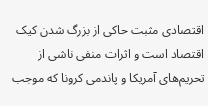اقتصادی مثبت حاکی از بزرگ شدن کیک اقتصاد است و اثرات منفی ناشی از تحریم‌های آمریکا و پاندمی کرونا که موجب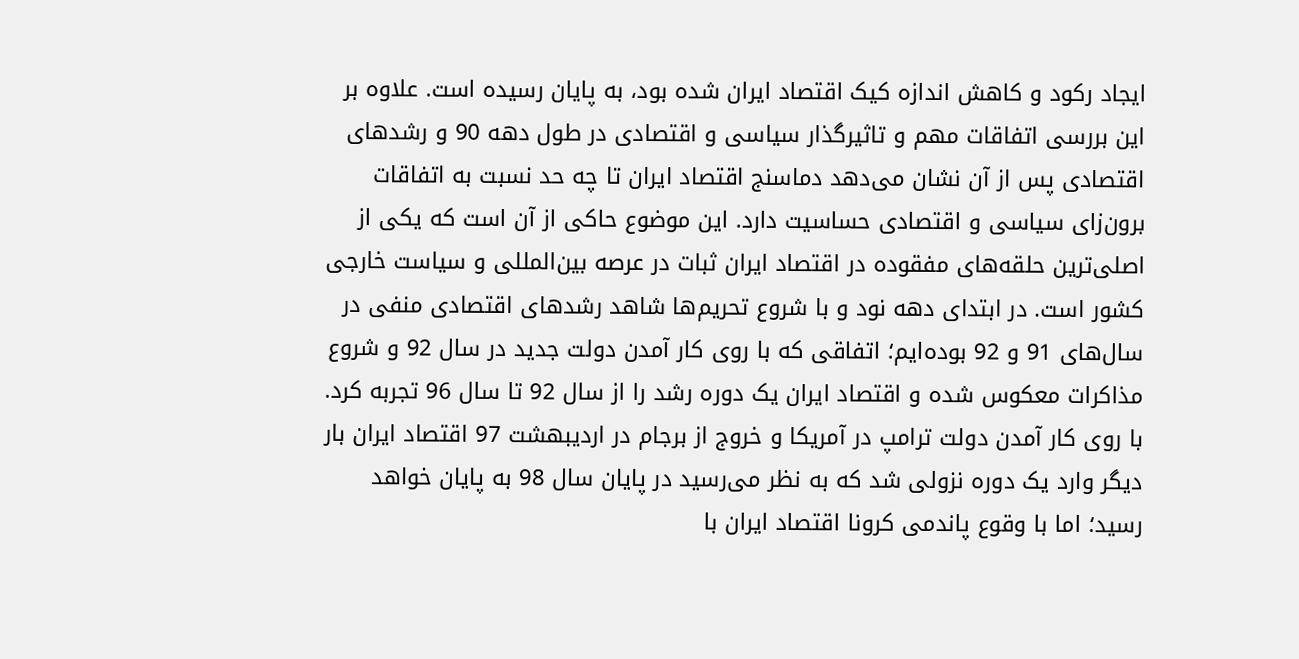ایجاد رکود و کاهش اندازه کیک اقتصاد ایران شده بود، به پایان رسیده است. علاوه بر این بررسی اتفاقات مهم و تاثیرگذار سیاسی و اقتصادی در طول دهه 90 و رشد‌های اقتصادی پس از آن نشان می‌دهد دماسنج اقتصاد ایران تا چه حد نسبت به اتفاقات برون‌زای سیاسی و اقتصادی حساسیت دارد. این موضوع حاکی از آن است که یکی از اصلی‌ترین حلقه‌های مفقوده در اقتصاد ایران ثبات در عرصه بین‌المللی و سیاست خارجی کشور است. در ابتدای دهه نود و با شروع تحریم‌ها شاهد رشد‌های اقتصادی منفی در سال‌های 91 و 92 بوده‌ایم؛ اتفاقی که با روی کار آمدن دولت جدید در سال 92 و شروع مذاکرات معکوس شده و اقتصاد ایران یک دوره رشد را از سال 92 تا سال 96 تجربه کرد. با روی کار آمدن دولت ترامپ در آمریکا و خروج از برجام در اردیبهشت 97 اقتصاد ایران بار دیگر وارد یک دوره نزولی شد که به نظر می‌رسید در پایان سال 98 به پایان خواهد رسید؛ اما با وقوع پاندمی کرونا اقتصاد ایران با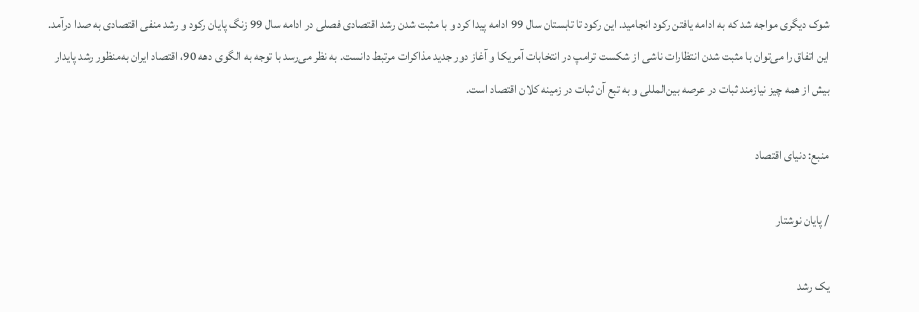شوک دیگری مواجه شد که به ادامه یافتن رکود انجامید. این رکود تا تابستان سال 99 ادامه پیدا کرد و با مثبت شدن رشد اقتصادی فصلی در ادامه سال 99 زنگ پایان رکود و رشد منفی اقتصادی به صدا درآمد. این اتفاق را می‌توان با مثبت شدن انتظارات ناشی از شکست ترامپ در انتخابات آمریکا و آغاز دور جدید مذاکرات مرتبط دانست. به نظر می‌رسد با توجه به الگوی دهه 90، اقتصاد ایران به‌منظور رشد پایدار بیش از همه چیز نیازمند ثبات در عرصه بین‌المللی و به تبع آن ثبات در زمینه کلان اقتصاد است.

منبع: دنیای اقتصاد

/ پایان نوشتار

یک رشد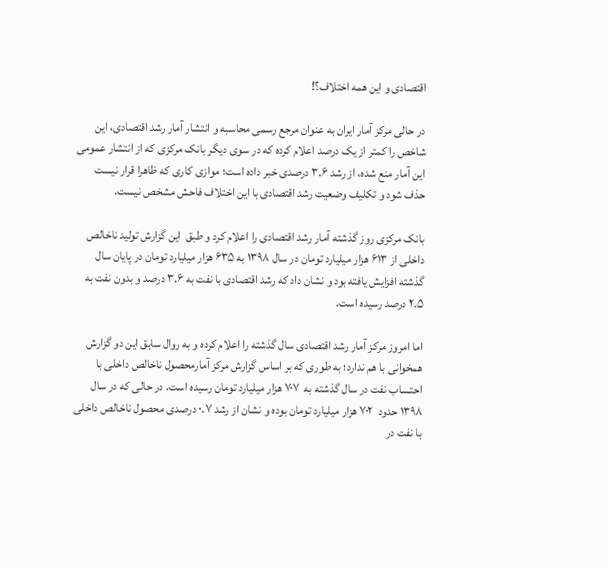اقتصادی و این همه اختلاف؟!

در حالی مرکز آمار ایران به عنوان مرجع رسمی محاسبه و انتشار آمار رشد اقتصادی، این شاخص را کمتر از یک درصد اعلام کرده که در سوی دیگر بانک مرکزی که از انتشار عمومی این آمار منع شده، از رشد ۳.۶ درصدی خبر داده است؛ موازی کاری که ظاهرا قرار نیست حذف شود و تکلیف وضعیت رشد اقتصادی با این اختلاف فاحش مشخص نیست.

بانک مرکزی روز گذشته آمار رشد اقتصادی را اعلام کرد و طبق  این گزارش تولید ناخالص داخلی از ۶۱۳ هزار میلیارد تومان در سال ۱۳۹۸ به ۶۳۵ هزار میلیارد تومان در پایان سال گذشته افزایش یافته بود و نشان داد که رشد اقتصادی با نفت به ۳.۶ درصد و بدون نفت به ۲.۵ درصد رسیده است.

اما امروز مرکز آمار رشد اقتصادی سال گذشته را اعلام کرده و به روال سابق این دو گزارش همخوانی با هم ندارد؛ به طوری که بر اساس گزارش مرکز آمارمحصول ناخالص داخلی با احتساب نفت در سال گذشته به  ٧٠٧ هزار میلیارد تومان رسیده است. در حالی که در سال ۱۳۹۸ حدود  ٧٠٢ هزار میلیارد تومان بوده و نشان از رشد ۰.۷ درصدی محصول ناخالص داخلی با نفت در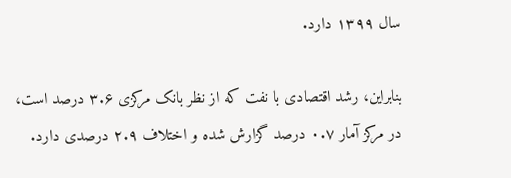سال ١٣٩٩ دارد.

بنابراین، رشد اقتصادی با نفت که از نظر بانک مرکزی ۳.۶ درصد است، در مرکز آمار ۰.۷ درصد گزارش شده و اختلاف ۲.۹ درصدی دارد.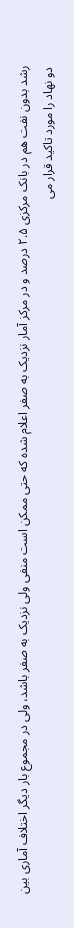رشد بدون نفت هم در بانک مرکزی ۲.۵ درصد و در مرکز آمار نزدیک به صفر اعلام شده که حتی ممکن است منفی ولی نزدیک به صفر باشد، ولی در مجموع بار دیگر اختلاف آماری بین دو نهاد را مورد تاکید قرار می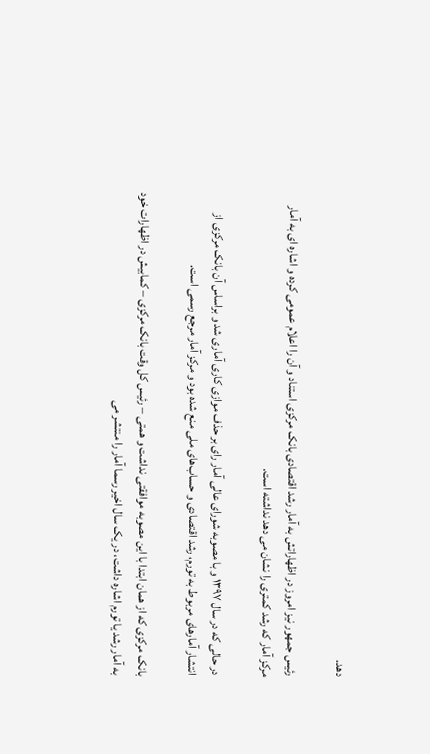دهد.

رئیس جمهور نیز امروز در اظهاراتش به آمار رشد اقتصادی بانک مرکزی استناد و آن را اعلام عمومی کرده و اشاره ای به آمار مرکز آمار که رشد کمتری را نشان می دهد نداشته است.

در حالی که در سال ۱۳۹۷ و با مصوبه شورای عالی آمار رای بر حذف موازی کاری آماری شد و براساس آن بانک مرکزی از انتشار آمارهای مربوط به تورم، رشد اقتصادی و حساب‌های ملی منع شده بود و مرکز آمار مرجع رسمی است.

بانک مرکزی که از همان ابتدا با این مصوبه موافقتی نداشت و همتی – رئیس کل وقت بانک مرکزی – کمابیش در اظهارات خود به آمار رشد یا تورم اشاره داشت، در یک سال اخیر رسما آمار را منتشر می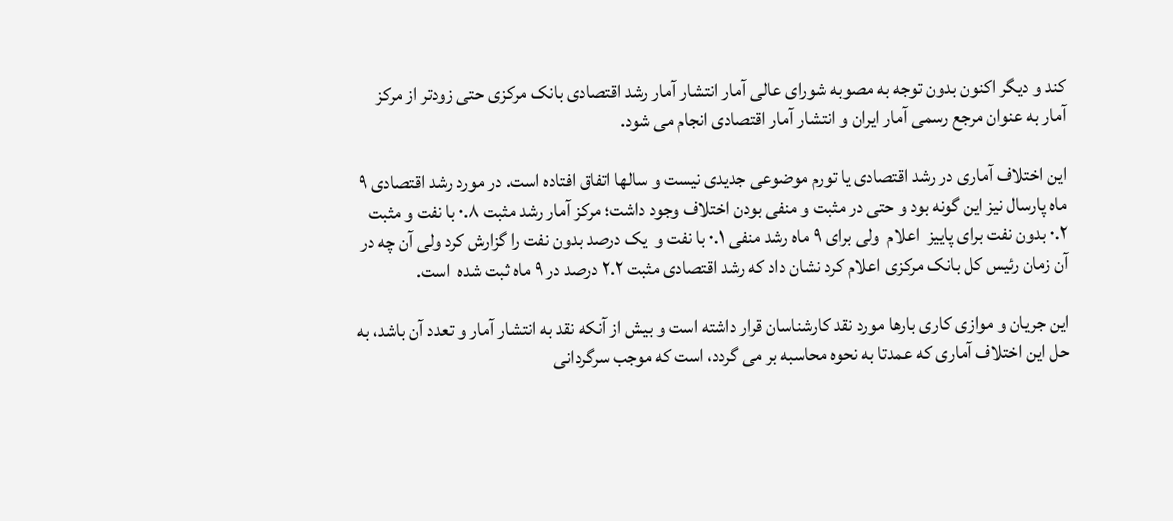کند و دیگر اکنون بدون توجه به مصوبه شورای عالی آمار انتشار آمار رشد اقتصادی بانک مرکزی حتی زودتر از مرکز آمار به عنوان مرجع رسمی آمار ایران و انتشار آمار اقتصادی انجام می شود.

این اختلاف آماری در رشد اقتصادی یا تورم موضوعی جدیدی نیست و سالها اتفاق افتاده است. در مورد رشد اقتصادی ۹ ماه پارسال نیز این گونه بود و حتی در مثبت و منفی بودن اختلاف وجود داشت؛ مرکز آمار رشد مثبت ۰.۸ با نفت و مثبت ۰.۲ بدون نفت برای پاییز  اعلام  ولی برای ۹ ماه رشد منفی ۰.۱ با نفت و  یک درصد بدون نفت را گزارش کرد ولی آن چه در آن زمان رئیس کل بانک مرکزی اعلام کرد نشان داد که رشد اقتصادی مثبت ۲.۲ درصد در ۹ ماه ثبت شده  است.

این جریان و موازی کاری بارها مورد نقد کارشناسان قرار داشته است و بیش از آنکه نقد به انتشار آمار و تعدد آن باشد، به حل این اختلاف آماری که عمدتا به نحوه محاسبه بر می گردد، است که موجب سرگردانی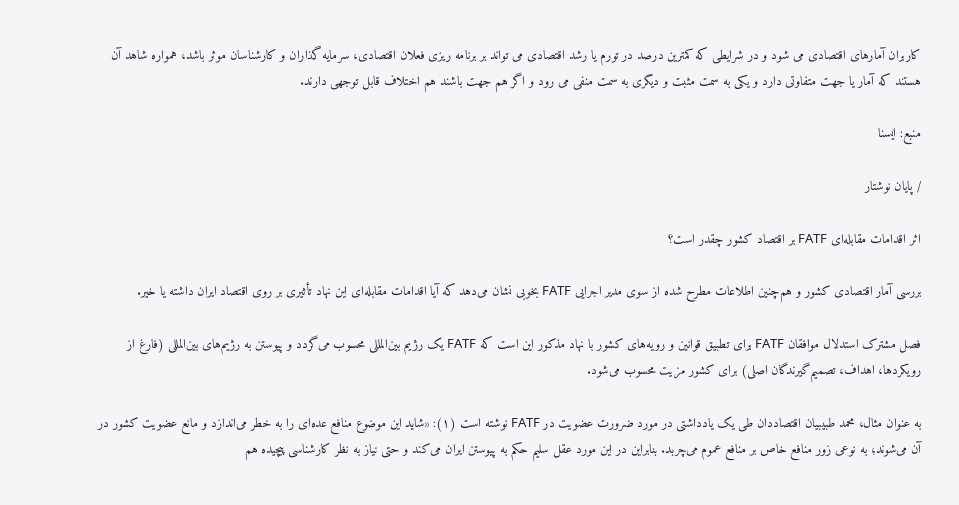کاربران آمارهای اقتصادی می شود و در شرایطی که کمترین درصد در تورم یا رشد اقتصادی می تواند بر برنامه ریزی فعلان اقتصادی، سرمایه گذاران و کارشناسان موثر باشد، همواره شاهد آن هستند که آمار یا جهت متفاوتی دارد و یکی به سمت مثبت و دیگری به سمت منفی می رود و اگر هم جهت باشند هم اختلاف قابل توجهی دارند.

منبع: ایسنا

/ پایان نوشتار

اثر اقدامات مقابله‌ای FATF بر اقتصاد کشور چقدر است؟

بررسی آمار اقتصادی کشور و هم‌چنین اطلاعات مطرح شده از سوی مدیر اجرایی FATF بخوبی نشان می‌دهد که آیا اقدامات مقابله‌ای این نهاد تأثیری بر روی اقتصاد ایران داشته یا خیر.

فصل مشترک استدلال موافقان FATF برای تطبیق قوانین و رویه‌های کشور با نهاد مذکور این است که FATF یک رژیم بین‌المللی محسوب می‌گردد و پیوستن به رژیم‌های بین‌المللی (فارغ از رویکردها، اهداف، تصمیم‌گیرندگان اصلی) برای کشور مزیت محسوب می‌شود.

به عنوان مثال، محمد طبیبیان اقتصاددان طی یک یادداشتی در مورد ضرورت عضویت در FATF نوشته است (۱): «شاید این موضوع منافع عده‌ای را به خطر می‌اندازد و مانع عضویت کشور در آن می‌شوند؛ به نوعی زور منافع خاص بر منافع عموم می‌چربد. بنابراین در این مورد عقل سلیم حکم به پیوستن ایران می‌کند و حتی نیاز به نظر کارشناسی پیچیده هم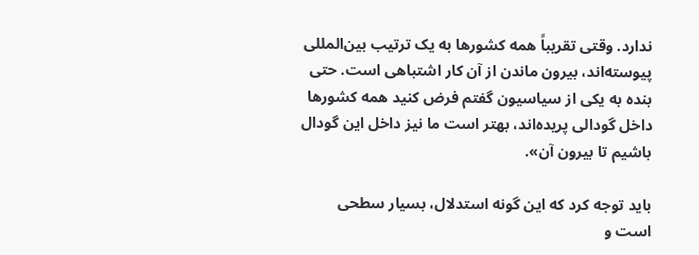ندارد. وقتی تقریباً همه کشورها به یک ترتیب بین‌المللی پیوسته‌اند، بیرون ماندن از آن کار اشتباهی است. حتی بنده به یکی از سیاسیون گفتم فرض کنید همه کشورها داخل گودالی پریده‌اند، بهتر است ما نیز داخل این گودال باشیم تا بیرون آن».

باید توجه کرد که این گونه استدلال، بسیار سطحی است و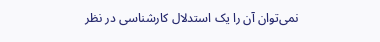نمی‌توان آن را یک استدلال کارشناسی در نظر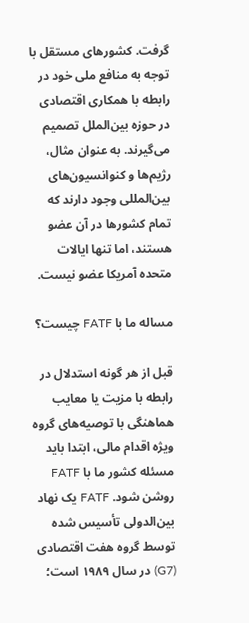گرفت. کشورهای مستقل با توجه به منافع ملی خود در رابطه با همکاری اقتصادی در حوزه بین‌الملل تصمیم می‌گیرند. به عنوان مثال، رژیم‌ها و کنوانسیون‌های بین‌المللی وجود دارند که تمام کشورها در آن عضو هستند، اما تنها ایالات متحده آمریکا عضو نیست.

مساله ما با FATF چیست؟

قبل از هر گونه استدلال در رابطه با مزیت یا معایب هماهنگی با توصیه‌های گروه ویژه اقدام مالی، ابتدا باید مسئله کشور ما با FATF روشن شود. FATF یک نهاد بین‌الدولی تأسیس شده توسط گروه هفت اقتصادی (G7) در سال ۱۹۸۹ است؛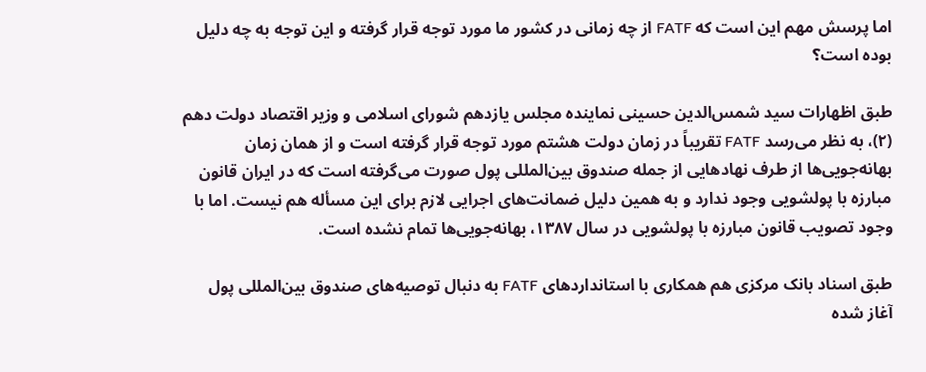اما پرسش مهم این است که FATF از چه زمانی در کشور ما مورد توجه قرار گرفته و این توجه به چه دلیل بوده است؟

طبق اظهارات سید شمس‌الدین حسینی نماینده مجلس یازدهم شورای اسلامی و وزیر اقتصاد دولت دهم (۲)، به نظر می‌رسد FATF تقریباً در زمان دولت هشتم مورد توجه قرار گرفته است و از همان زمان بهانه‌جویی‌ها از طرف نهادهایی از جمله صندوق بین‌المللی پول صورت می‌گرفته است که در ایران قانون مبارزه با پولشویی وجود ندارد و به همین دلیل ضمانت‌های اجرایی لازم برای این مسأله هم نیست. اما با وجود تصویب قانون مبارزه با پولشویی در سال ۱۳۸۷، بهانه‌جویی‌ها تمام نشده است.

طبق اسناد بانک مرکزی هم همکاری با استانداردهای FATF به دنبال توصیه‌های صندوق بین‌المللی پول آغاز شده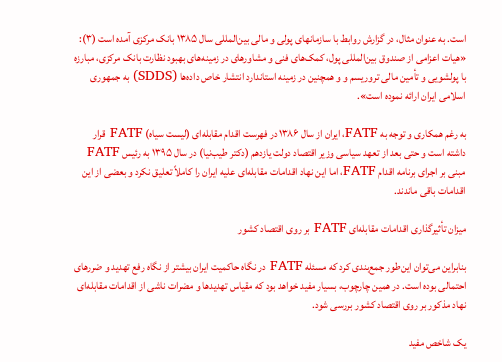است. به عنوان مثال، در گزارش روابط با سازمانهای پولی و مالی بین‌المللی سال ۱۳۸۵ بانک مرکزی آمده است (۳): «هیات اعزامی از صندوق بین‌المللی پول، کمک‌های فنی و مشاورهای در زمینه‌های بهبود نظارت بانک مرکزی، مبارزه با پولشویی و تأمین مالی تروریسم و و همچنین در زمینه استاندارد انتشار خاص داده‌ها (SDDS) به جمهوری اسلامی ایران ارائه نموده است».

به رغم همکاری و توجه به FATF، ایران از سال ۱۳۸۶ در فهرست اقدام مقابله‌ای (لیست سیاه) FATF قرار داشته است و حتی بعد از تعهد سیاسی وزیر اقتصاد دولت یازدهم (دکتر طیب‌نیا) در سال ۱۳۹۵ به رئیس FATF مبنی بر اجرای برنامه اقدام FATF، اما این نهاد اقدامات مقابله‌ای علیه ایران را کاملاً تعلیق نکرد و بعضی از این اقدامات باقی ماندند.

میزان تأثیرگذاری اقدامات مقابله‌ای FATF بر روی اقتصاد کشور

بنابراین می‌توان این‌طور جمع‌بندی کرد که مسئله FATF در نگاه حاکمیت ایران بیشتر از نگاه رفع تهدید و ضررهای احتمالی بوده است. در همین چارچوب، بسیار مفید خواهد بود که مقیاس تهدیدها و مضرات ناشی از اقدامات مقابله‌ای نهاد مذکور بر روی اقتصاد کشور بررسی شود.

یک شاخص مفید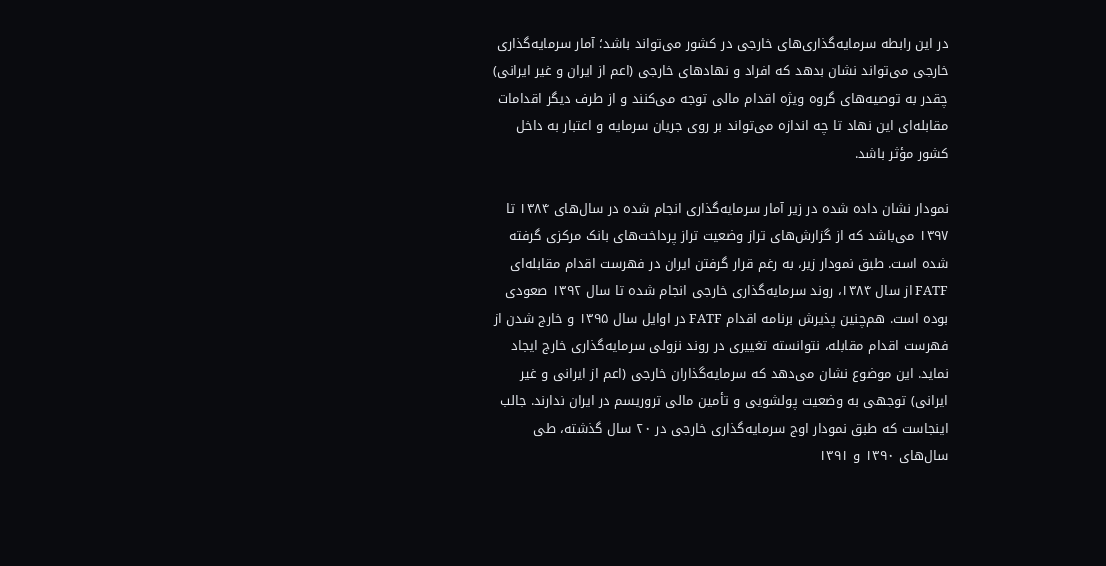در این رابطه سرمایه‌گذاری‌های خارجی در کشور می‌تواند باشد؛ آمار سرمایه‌گذاری خارجی می‌تواند نشان بدهد که افراد و نهادهای خارجی (اعم از ایران و غیر ایرانی) چقدر به توصیه‌های گروه ویژه اقدام مالی توجه می‌کنند و از طرف دیگر اقدامات مقابله‌ای این نهاد تا چه اندازه می‌تواند بر روی جریان سرمایه و اعتبار به داخل کشور مؤثر باشد.

نمودار نشان داده شده در زیر آمار سرمایه‌گذاری انجام شده در سال‌های ۱۳۸۴ تا ۱۳۹۷ می‌باشد که از گزارش‌های تراز وضعیت تراز پرداخت‌های بانک مرکزی گرفته شده است. طبق نمودار زیر، به رغم قرار گرفتن ایران در فهرست اقدام مقابله‌ای FATF از سال ۱۳۸۴، روند سرمایه‌گذاری خارجی انجام شده تا سال ۱۳۹۲ صعودی بوده است. هم‌چنین پذیرش برنامه اقدام FATF در اوایل سال ۱۳۹۵ و خارج شدن از فهرست اقدام مقابله، نتوانسته تغییری در روند نزولی سرمایه‌گذاری خارج ایجاد نماید. این موضوع نشان می‌دهد که سرمایه‌گذاران خارجی (اعم از ایرانی و غیر ایرانی) توجهی به وضعیت پولشویی و تأمین مالی تروریسم در ایران ندارند. جالب اینجاست که طبق نمودار اوج سرمایه‌گذاری خارجی در ۲۰ سال گذشته، طی سال‌های ۱۳۹۰ و ۱۳۹۱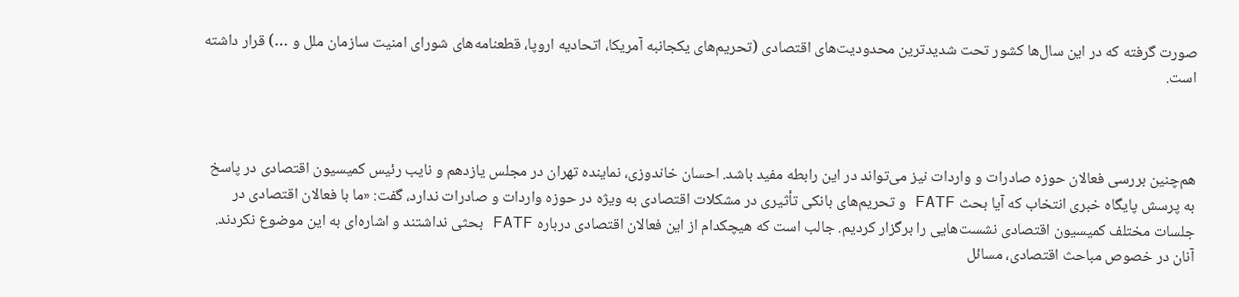صورت گرفته که در این سال‌ها کشور تحت شدیدترین محدودیت‌های اقتصادی (تحریم‌های یکجانبه آمریکا، اتحادیه اروپا، قطعنامه‌های شورای امنیت سازمان ملل و …) قرار داشته است.



هم‌چنین بررسی فعالان حوزه صادرات و واردات نیز می‌تواند در این رابطه مفید باشد. احسان خاندوزی، نماینده تهران در مجلس یازدهم و نایب رئیس کمیسیون اقتصادی در پاسخ به پرسش پایگاه خبری انتخاب که آیا بحث FATF و تحریم‌های بانکی تأثیری در مشکلات اقتصادی به ویژه در حوزه واردات و صادرات ندارد، گفت: «ما با فعالان اقتصادی در جلسات مختلف کمیسیون اقتصادی نشست‌هایی را برگزار کردیم. جالب است که هیچکدام از این فعالان اقتصادی درباره FATF بحثی نداشتند و اشاره‌ای به این موضوع نکردند. آنان در خصوص مباحث اقتصادی، مسائل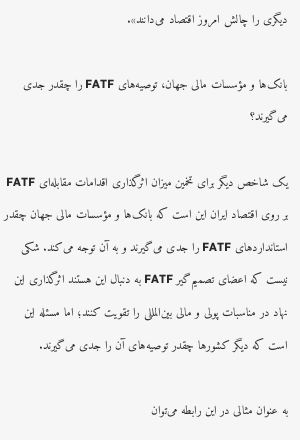دیگری را چالش امروز اقتصاد می‌دانند».

بانک‌ها و مؤسسات مالی جهان، توصیه‌های FATF را چقدر جدی می‌گیرند؟

یک شاخص دیگر برای تخمین میزان اثرگذاری اقدامات مقابله‌ای FATF بر روی اقتصاد ایران این است که بانک‌ها و مؤسسات مالی جهان چقدر استانداردهای FATF را جدی می‌گیرند و به آن توجه می‌کند. شکی نیست که اعضای تصمیم‌گیر FATF به دنبال این هستند اثرگذاری این نهاد در مناسبات پولی و مالی بین‌المللی را تقویت کنند؛ اما مسئله این است که دیگر کشورها چقدر توصیه‌های آن را جدی می‌گیرند.

به عنوان مثالی در این رابطه می‌توان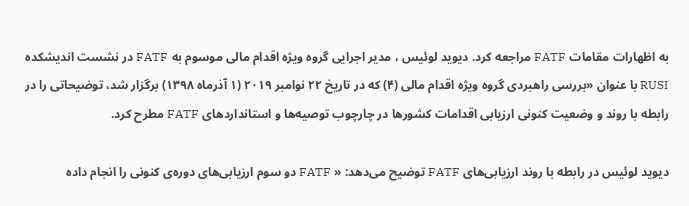به اظهارات مقامات FATF مراجعه کرد. دیوید لوئیس ، مدیر اجرایی گروه ویژه اقدام مالی موسوم به FATF در نشست اندیشکده RUSI با عنوان «بررسی راهبردی گروه ویژه اقدام مالی (۴) که در تاریخ ۲۲ نوامبر ۲۰۱۹ (۱ آذرماه ۱۳۹۸) برگزار شد، توضیحاتی را در رابطه با روند و وضعیت کنونی ارزیابی اقدامات کشورها در چارچوب توصیه‌ها و استانداردهای FATF مطرح کرد.

دیوید لوئیس در رابطه با روند ارزیابی‌های FATF توضیح می‌دهد: « FATF دو سوم ارزیابی‌های دوره‌ی کنونی را انجام داده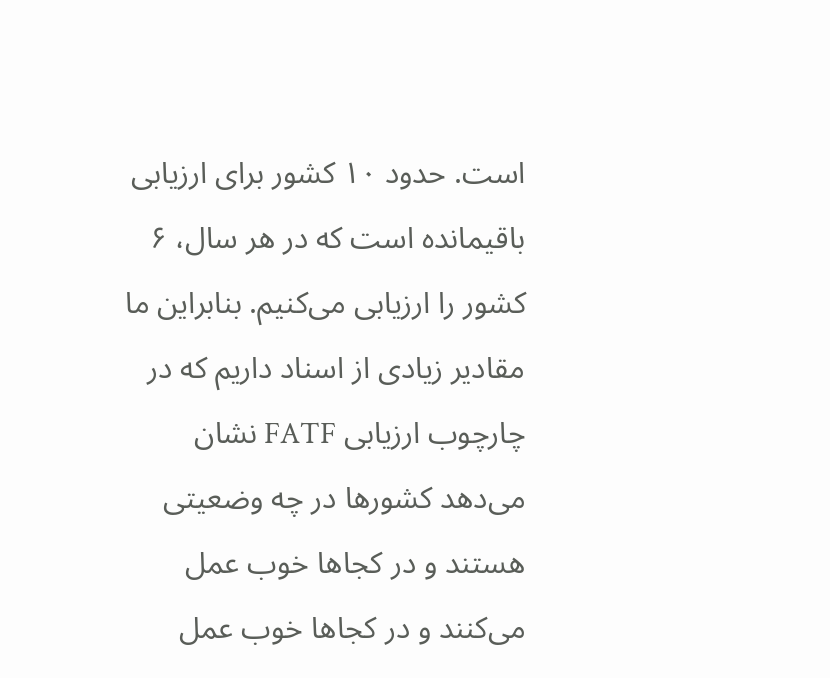است. حدود ۱۰ کشور برای ارزیابی باقیمانده است که در هر سال، ۶ کشور را ارزیابی می‌کنیم. بنابراین ما مقادیر زیادی از اسناد داریم که در چارچوب ارزیابی FATF نشان می‌دهد کشورها در چه وضعیتی هستند و در کجاها خوب عمل می‌کنند و در کجاها خوب عمل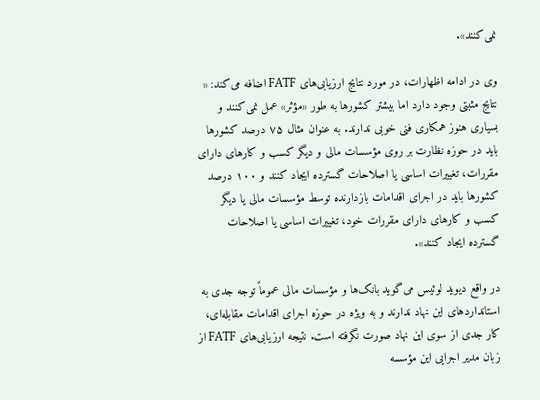نمی‌کنند».

وی در ادامه اظهارات، در مورد نتایج ارزیابی‌های FATF اضافه می‌کند: « نتایج مثبتی وجود دارد اما بیشتر کشورها به طور «مؤثر» عمل نمی‌کنند و بسیاری هنوز همکاری فنی خوبی ندارند. به عنوان مثال ۷۵ درصد کشورها باید در حوزه نظارت بر روی مؤسسات مالی و دیگر کسب و کارهای دارای مقررات، تغییرات اساسی یا اصلاحات گسترده ایجاد کنند و ۱۰۰ درصد کشورها باید در اجرای اقدامات بازدارنده توسط مؤسسات مالی یا دیگر کسب و کارهای دارای مقررات خود، تغییرات اساسی یا اصلاحات گسترده ایجاد کنند».

در واقع دیوید لوئیس می‌گوید بانک‌ها و مؤسسات مالی عموماً توجه جدی به استانداردهای این نهاد ندارند و به ویژه در حوزه اجرای اقدامات مقابله‌ای، کار جدی از سوی این نهاد صورت نگرفته است. نتیجه ارزیابی‌های FATF از زبان مدیر اجرایی این مؤسسه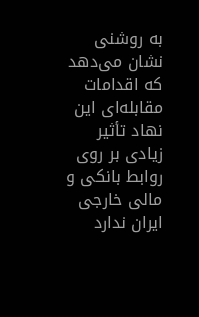به روشنی نشان می‌دهد که اقدامات مقابله‌ای این نهاد تأثیر زیادی بر روی روابط بانکی و مالی خارجی ایران ندارد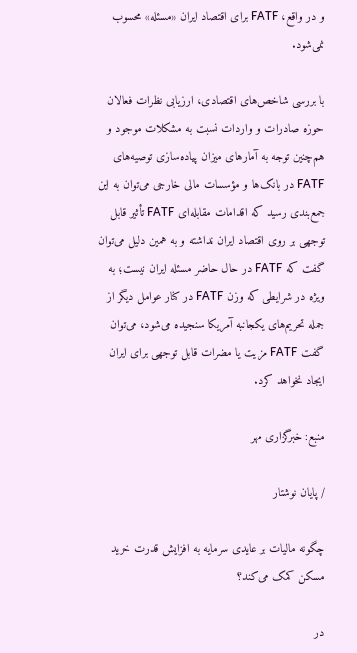و در واقع، FATF برای اقتصاد ایران «مسئله» محسوب نمی‌شود.

با بررسی شاخص‌های اقتصادی، ارزیابی نظرات فعالان حوزه صادرات و واردات نسبت به مشکلات موجود و هم‌چنین توجه به آمارهای میزان پیاده‌سازی توصیه‌های FATF در بانک‌ها و مؤسسات مالی خارجی می‌توان به این جمع‌بندی رسید که اقدامات مقابله‌ای FATF تأثیر قابل توجهی بر روی اقتصاد ایران نداشته و به همین دلیل می‌توان گفت که FATF در حال حاضر مسئله ایران نیست؛ به ویژه در شرایطی که وزن FATF در کنار عوامل دیگر از جمله تحریم‌های یکجانبه آمریکا سنجیده می‌شود، می‌توان گفت FATF مزیت یا مضرات قابل توجهی برای ایران ایجاد نخواهد کرد.

منبع: خبرگزاری مهر

/ پایان نوشتار

چگونه مالیات بر عایدی سرمایه به افزایش قدرت خرید مسکن کمک می‌کند؟

در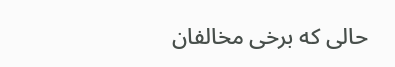حالی که برخی مخالفان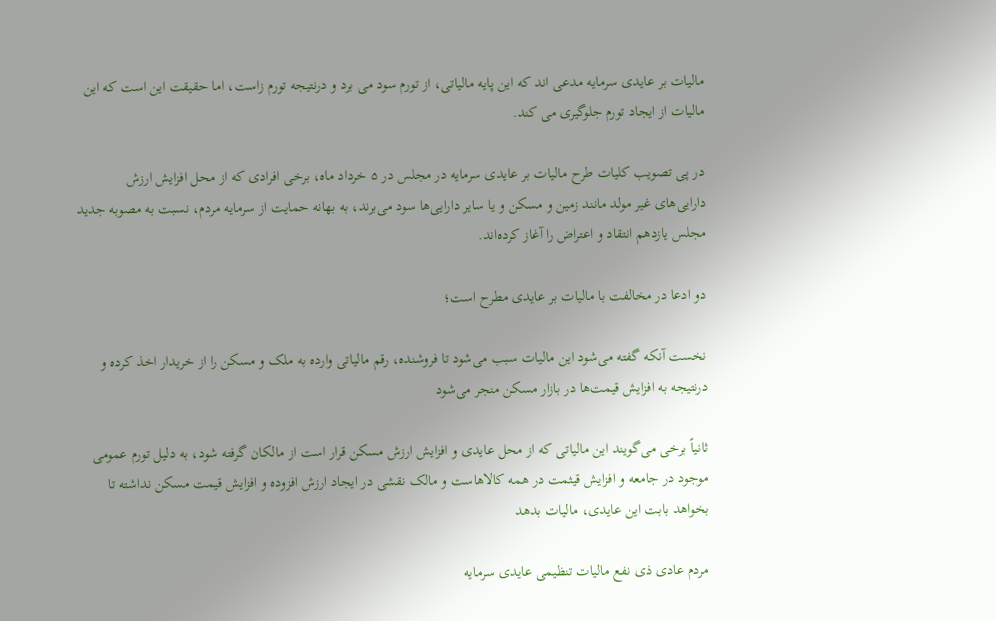مالیات بر عایدی سرمایه مدعی اند که این پایه مالیاتی، از تورم سود می برد و درنتیجه تورم زاست، اما حقیقت این است که این مالیات از ایجاد تورم جلوگیری می کند.

در پی تصویب کلیات طرح مالیات بر عایدی سرمایه در مجلس در ۵ خرداد ماه، برخی افرادی که از محل افزایش ارزش دارایی‌های غیر مولد مانند زمین و مسکن و یا سایر دارایی‌ها سود می‌برند، به بهانه حمایت از سرمایه مردم، نسبت به مصوبه جدید مجلس یازدهم انتقاد و اعتراض را آغاز کرده‌اند.

دو ادعا در مخالفت با مالیات بر عایدی مطرح است؛

نخست آنکه گفته می‌شود این مالیات سبب می‌شود تا فروشنده، رقم مالیاتی وارده به ملک و مسکن را از خریدار اخذ کرده و درنتیجه به افزایش قیمت‌ها در بازار مسکن منجر می‌شود

ثانیاً برخی می‌گویند این مالیاتی که از محل عایدی و افزایش ارزش مسکن قرار است از مالکان گرفته شود، به دلیل تورم عمومی موجود در جامعه و افزایش قیثمت در همه کالاهاست و مالک نقشی در ایجاد ارزش افزوده و افزایش قیمت مسکن نداشته تا بخواهد بابت این عایدی، مالیات بدهد

مردم عادی ذی نفع مالیات تنظیمی عایدی سرمایه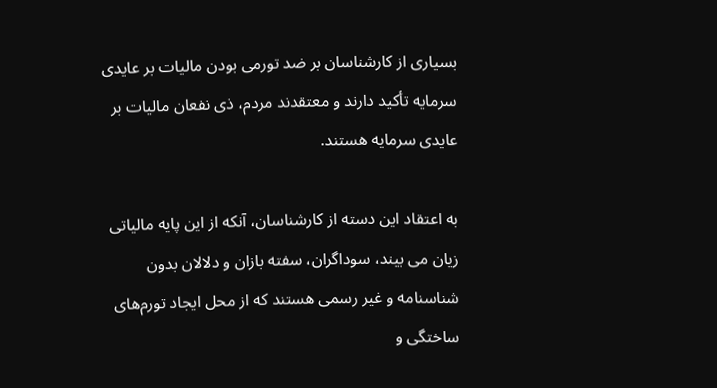بسیاری از کارشناسان بر ضد تورمی بودن مالیات بر عایدی سرمایه تأکید دارند و معتقدند مردم، ذی نفعان مالیات بر عایدی سرمایه هستند.

به اعتقاد این دسته از کارشناسان، آنکه از این پایه مالیاتی زیان می بیند، سوداگران، سفته بازان و دلالان بدون شناسنامه و غیر رسمی هستند که از محل ایجاد تورم‌های ساختگی و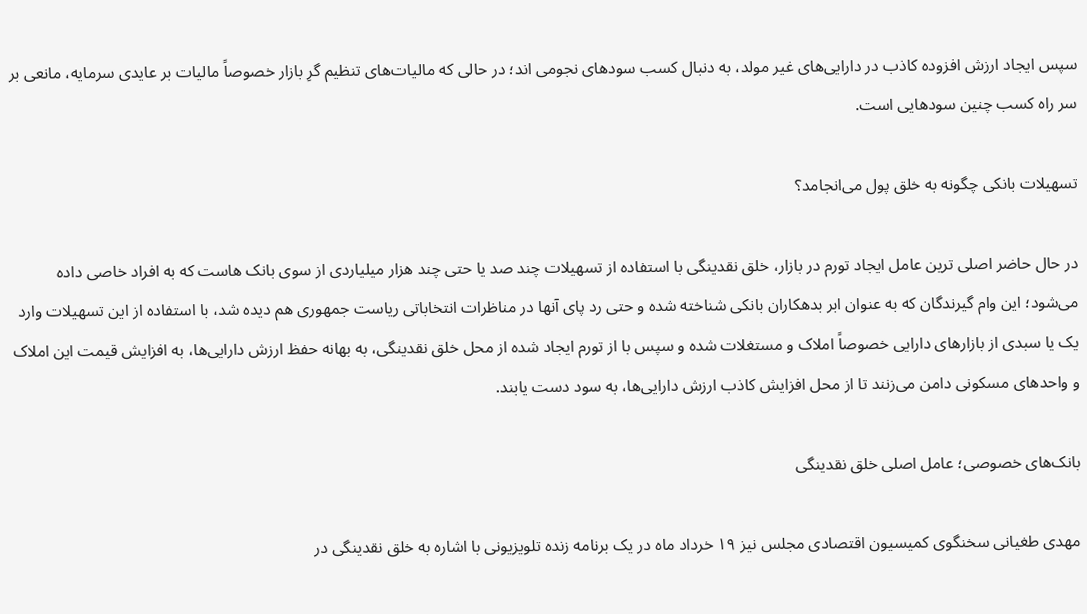سپس ایجاد ارزش افزوده کاذب در دارایی‌های غیر مولد، به دنبال کسب سودهای نجومی اند؛ در حالی که مالیات‌های تنظیم گرِ بازار خصوصاً مالیات بر عایدی سرمایه، مانعی بر سر راه کسب چنین سودهایی است.

تسهیلات بانکی چگونه به خلق پول می‌انجامد؟

در حال حاضر اصلی ترین عامل ایجاد تورم در بازار، خلق نقدینگی با استفاده از تسهیلات چند صد یا حتی چند هزار میلیاردی از سوی بانک هاست که به افراد خاصی داده می‌شود؛ این وام گیرندگان که به عنوان ابر بدهکاران بانکی شناخته شده و حتی رد پای آنها در مناظرات انتخاباتی ریاست جمهوری هم دیده شد، با استفاده از این تسهیلات وارد یک یا سبدی از بازارهای دارایی خصوصاً املاک و مستغلات شده و سپس با از تورم ایجاد شده از محل خلق نقدینگی، به بهانه حفظ ارزش دارایی‌ها، به افزایش قیمت این املاک و واحدهای مسکونی دامن می‌زنند تا از محل افزایش کاذب ارزش دارایی‌ها، به سود دست یابند.

بانک‌های خصوصی؛ عامل اصلی خلق نقدینگی

مهدی طغیانی سخنگوی کمیسیون اقتصادی مجلس نیز ۱۹ خرداد ماه در یک برنامه زنده تلویزیونی با اشاره به خلق نقدینگی در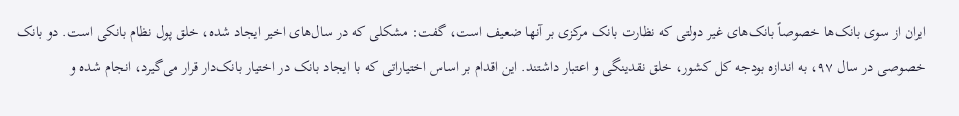ایران از سوی بانک‌ها خصوصاً بانک‌های غیر دولتی که نظارت بانک مرکزی بر آنها ضعیف است، گفت: مشکلی که در سال‌های اخیر ایجاد شده، خلق پول نظام بانکی است. دو بانک خصوصی در سال ۹۷، به اندازه بودجه کل کشور، خلق نقدینگی و اعتبار داشتند. این اقدام بر اساس اختیاراتی که با ایجاد بانک در اختیار بانک‌دار قرار می‌گیرد، انجام شده و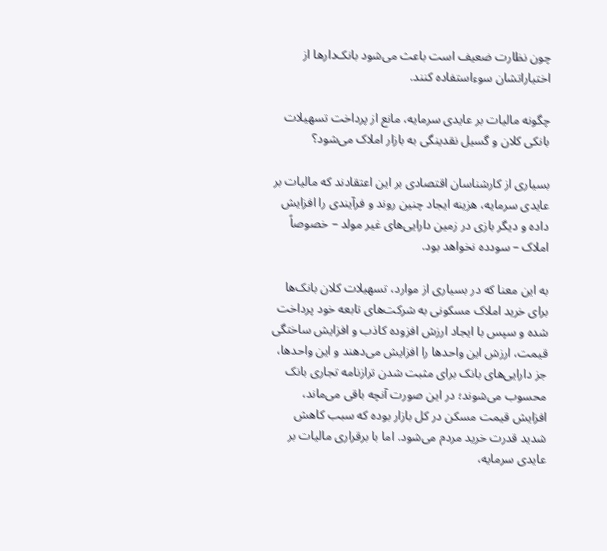چون نظارت ضعیف است باعث می‌شود بانک‌دارها از اختیاراتشان سوءاستفاده کنند.

چگونه مالیات بر عایدی سرمایه، مانع از پرداخت تسهیلات بانکی کلان و گسیل نقدینگی به بازار املاک می‌شود؟

بسیاری از کارشناسان اقتصادی بر این اعتقادند که مالیات بر عایدی سرمایه، هزینه ایجاد چنین روند و فرآیندی را افزایش داده و دیگر بازی در زمین دارایی‌های غیر مولد – خصوصاً املاک – سودده نخواهد بود.

به این معنا که در بسیاری از موارد، تسهیلات کلان بانک‌ها برای خرید املاک مسکونی به شرکت‌های تابعه خود پرداخت شده و سپس با ایجاد ارزش افزوده کاذب و افزایش ساختگی قیمت، ارزش این واحدها را افزایش می‌دهند و این واحدها، جز دارایی‌های بانک برای مثبت شدن ترازنامه تجاری بانک محسوب می‌شوند؛ در این صورت آنچه باقی می‌ماند، افزایش قیمت مسکن در کل بازار بوده که سبب کاهش شدید قدرت خرید مردم می‌شود. اما با برقراری مالیات بر عایدی سرمایه،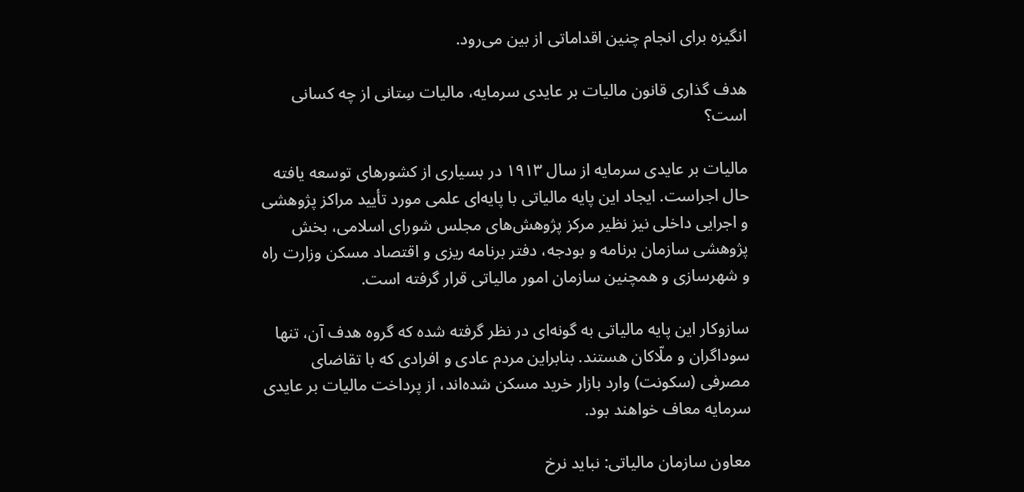انگیزه برای انجام چنین اقداماتی از بین می‌رود.

هدف گذاری قانون مالیات بر عایدی سرمایه، مالیات سِتانی از چه کسانی است؟

مالیات بر عایدی سرمایه از سال ۱۹۱۳ در بسیاری از کشورهای توسعه یافته حال اجراست. ایجاد این پایه مالیاتی با پایه‌ای علمی مورد تأیید مراکز پژوهشی و اجرایی داخلی نیز نظیر مرکز پژوهش‌های مجلس شورای اسلامی، بخش پژوهشی سازمان برنامه و بودجه، دفتر برنامه ریزی و اقتصاد مسکن وزارت راه و شهرسازی و همچنین سازمان امور مالیاتی قرار گرفته است.

سازوکار این پایه مالیاتی به گونه‌ای در نظر گرفته شده که گروه هدف آن، تنها سوداگران و ملّاکان هستند. بنابراین مردم عادی و افرادی که با تقاضای مصرفی (سکونت) وارد بازار خرید مسکن شده‌اند، از پرداخت مالیات بر عایدی سرمایه معاف خواهند بود.

معاون سازمان مالیاتی: نباید نرخ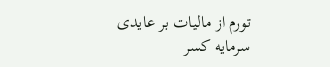تورم از مالیات بر عایدی سرمایه کسر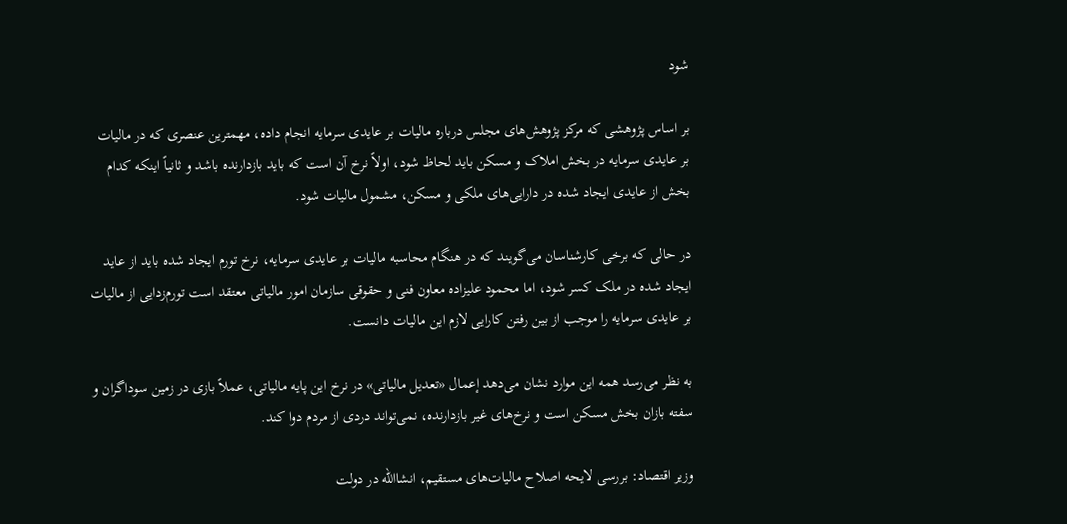شود

بر اساس پژوهشی که مرکز پژوهش‌های مجلس درباره مالیات بر عایدی سرمایه انجام داده، مهمترین عنصری که در مالیات بر عایدی سرمایه در بخش املاک و مسکن باید لحاظ شود، اولاً نرخ آن است که باید بازدارنده باشد و ثانیاً اینکه کدام بخش از عایدی ایجاد شده در دارایی‌های ملکی و مسکن، مشمول مالیات شود.

در حالی که برخی کارشناسان می‌گویند که در هنگام محاسبه مالیات بر عایدی سرمایه، نرخ تورم ایجاد شده باید از عاید ایجاد شده در ملک کسر شود، اما محمود علیزاده معاون فنی و حقوقی سازمان امور مالیاتی معتقد است تورم‌زدایی از مالیات بر عایدی سرمایه را موجب از بین رفتن کارایی لازم این مالیات دانست.

به نظر می‌رسد همه این موارد نشان می‌دهد إعمال «تعدیل مالیاتی» در نرخ این پایه مالیاتی، عملاً بازی در زمین سوداگران و سفته بازان بخش مسکن است و نرخ‌های غیر بازدارنده، نمی‌تواند دردی از مردم دوا کند.

وزیر اقتصاد: بررسی لایحه اصلاح مالیات‌های مستقیم، انشاالله در دولت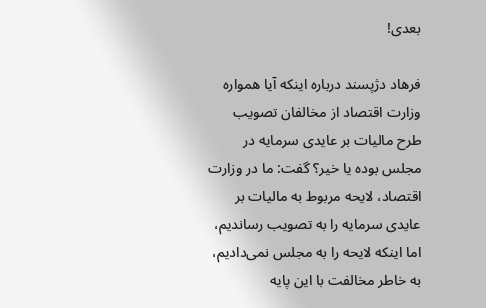بعدی!

فرهاد دژپسند درباره اینکه آیا همواره وزارت اقتصاد از مخالفان تصویب طرح مالیات بر عایدی سرمایه در مجلس بوده یا خیر؟ گفت: ما در وزارت اقتصاد، لایحه مربوط به مالیات بر عایدی سرمایه را به تصویب رساندیم، اما اینکه لایحه را به مجلس نمی‌دادیم، به خاطر مخالفت با این پایه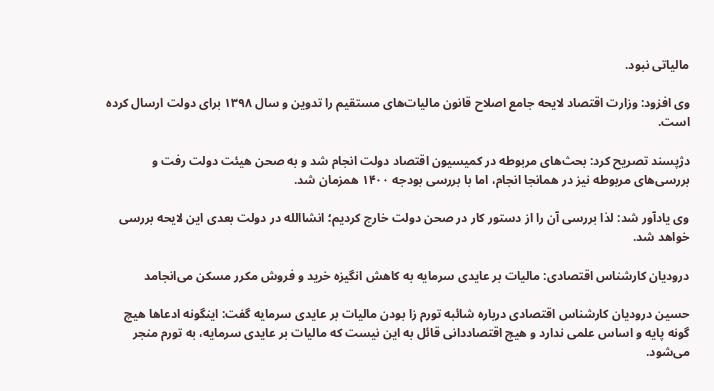مالیاتی نبود.

وی افزود: وزارت اقتصاد لایحه جامع اصلاح قانون مالیات‌های مستقیم را تدوین و سال ۱۳۹۸ برای دولت ارسال کرده است.

دژپسند تصریح کرد: بحث‌های مربوطه در کمیسیون اقتصاد دولت انجام شد و به صحن هیئت دولت رفت و بررسی‌های مربوطه نیز در همانجا انجام، اما با بررسی بودجه ۱۴۰۰ همزمان شد.

وی یادآور شد: لذا بررسی آن را از دستور کار در صحن دولت خارج کردیم؛ انشاالله در دولت بعدی این لایحه بررسی خواهد شد.

درودیان کارشناس اقتصادی: مالیات بر عایدی سرمایه به کاهش انگیزه خرید و فروش مکرر مسکن می‌انجامد

حسین درودیان کارشناس اقتصادی درباره شائبه تورم زا بودن مالیات بر عایدی سرمایه گفت: اینگونه ادعاها هیچ گونه پایه و اساس علمی ندارد و هیچ اقتصاددانی قائل به این نیست که مالیات بر عایدی سرمایه، به تورم منجر می‌شود.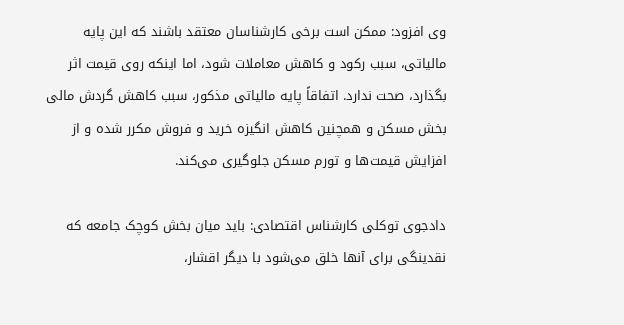وی افزود: ممکن است برخی کارشناسان معتقد باشند که این پایه مالیاتی، سبب رکود و کاهش معاملات شود، اما اینکه روی قیمت اثر بگذارد، صحت ندارد. اتفاقاً پایه مالیاتی مذکور، سبب کاهش گردش مالی بخش مسکن و همچنین کاهش انگیزه خرید و فروش مکرر شده و از افزایش قیمت‌ها و تورم مسکن جلوگیری می‌کند.

دادجوی توکلی کارشناس اقتصادی: باید میان بخش کوچک جامعه که نقدینگی برای آنها خلق می‌شود با دیگر اقشار،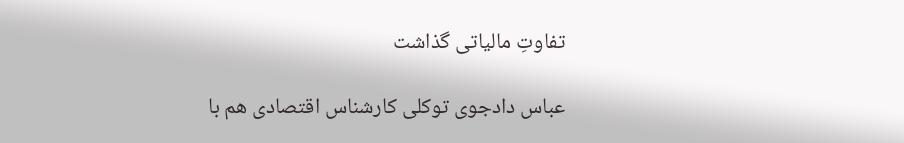تفاوتِ مالیاتی گذاشت

عباس دادجوی توکلی کارشناس اقتصادی هم با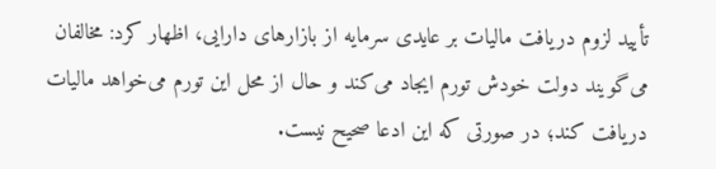تأیید لزوم دریافت مالیات بر عایدی سرمایه از بازارهای دارایی، اظهار کرد: مخالفان می‌گویند دولت خودش تورم ایجاد می‌کند و حال از محل این تورم می‌خواهد مالیات دریافت کند؛ در صورتی که این ادعا صحیح نیست.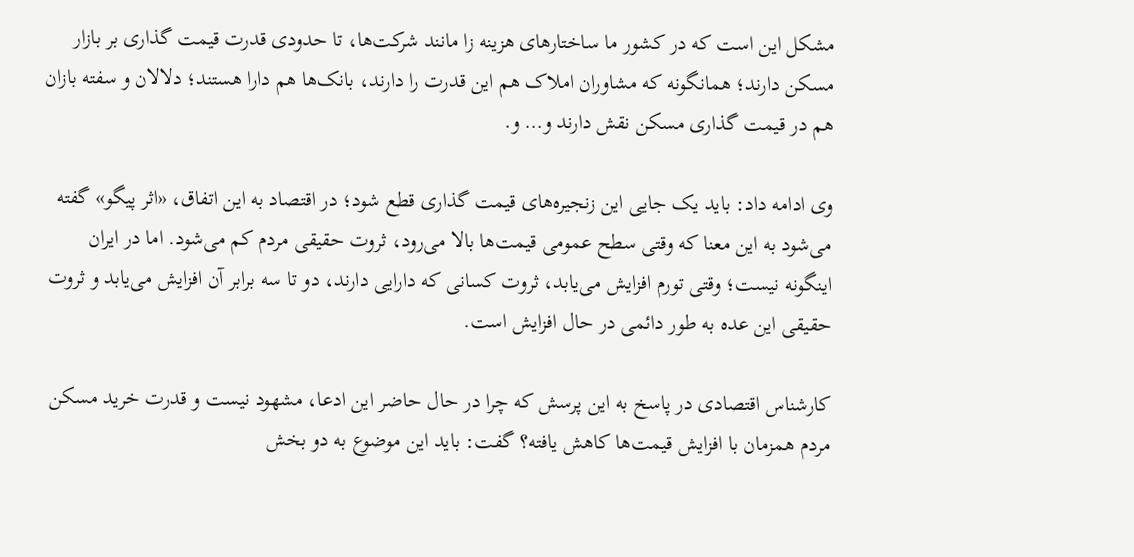مشکل این است که در کشور ما ساختارهای هزینه زا مانند شرکت‌ها، تا حدودی قدرت قیمت گذاری بر بازار مسکن دارند؛ همانگونه که مشاوران املاک هم این قدرت را دارند، بانک‌ها هم دارا هستند؛ دلالان و سفته بازان هم در قیمت گذاری مسکن نقش دارند و… و.

وی ادامه داد: باید یک جایی این زنجیره‌های قیمت گذاری قطع شود؛ در اقتصاد به این اتفاق، «اثر پیگو» گفته می‌شود به این معنا که وقتی سطح عمومی قیمت‌ها بالا می‌رود، ثروت حقیقی مردم کم می‌شود. اما در ایران اینگونه نیست؛ وقتی تورم افزایش می‌یابد، ثروت کسانی که دارایی دارند، دو تا سه برابر آن افزایش می‌یابد و ثروت حقیقی این عده به طور دائمی در حال افزایش است.

کارشناس اقتصادی در پاسخ به این پرسش که چرا در حال حاضر این ادعا، مشهود نیست و قدرت خرید مسکن مردم همزمان با افزایش قیمت‌ها کاهش یافته؟ گفت: باید این موضوع به دو بخش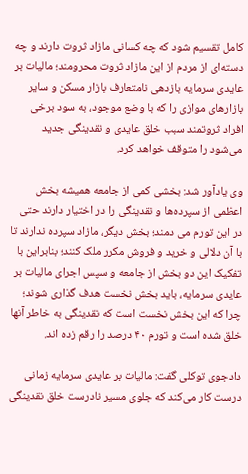کامل تقسیم شود که چه کسانی مازاد ثروت دارند و چه دسته‌ای از مردم از این مازاد ثروت محرومند؛ مالیات بر عایدی سرمایه بازدهی نامتعارف بازار مسکن و سایر بازارهای موازی را که با وضع موجود، به سود برخی افراد ثروتمند سبب خلق عایدی و نقدینگی جدید می‌شود را متوقف خواهد کرد.

وی یادآور شد: بخشی کمی از جامعه همیشه بخش اعظمی از سپرده‌ها و نقدینگی را در اختیار دارند حتی در این تورم می دمند؛ بخش دیگر، مازاد سپرده ندارند تا با آن دلالی و خرید و فروش مکرر ملک کنند؛ بنابراین با تفکیک این دو بخش از جامعه و سپس اجرای مالیات بر عایدی سرمایه، باید بخش نخست هدف گذاری شوند؛ چرا که این بخش نخست است که نقدینگی به خاطر آنها خلق شده است و تورم ۴۰ درصد را رقم زده اند.

دادجوی توکلی گفت: مالیات بر عایدی سرمایه زمانی درست کار می‌کند که جلوی مسیر نادرست خلق نقدینگی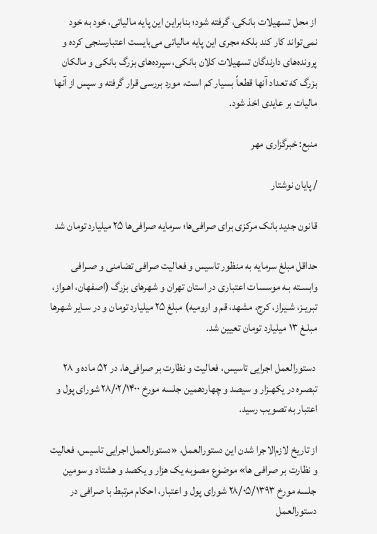از محل تسهیلات بانکی، گرفته شود؛ بنابراین این پایه مالیاتی، خود به خود نمی‌تواند کار کند بلکه مجری این پایه مالیاتی می‌بایست اعتبارسنجی کرده و پرونده‌های دارندگان تسهیلات کلان بانکی، سپرده‌های بزرگ بانکی و مالکان بزرگ که تعداد آنها قطعاً بسیار کم است، مورد بررسی قرار گرفته و سپس از آنها مالیات بر عایدی اخذ شود.

منبع: خبرگزاری مهر

/ پایان نوشتار

قانون جدید بانک مرکزی برای صرافی‌ها؛ سرمایه صرافی‌ها ۲۵ میلیارد تومان شد

حداقل مبلغ سرمایه به منظور تاسیس و فعالیت صرافی تضامنی و صـرافی وابسـته بـه موسسات اعتباری در استان تهران و شهرهای بزرگ (اصفهان، اهـواز، تبریـز، شـیراز، کرج، مشهد، قم و ارومیه) مبلغ ۲۵ میلیارد تومان و در سـایر شـهرها مبلـغ ۱۳ میلیارد تومان تعیین شد.

 دستورالعمل اجرایی تاسیس، فعالیت و نظارت بر صرافی‌ها، در ۵۲ ماده و ۲۸ تبصـره در یکهـزار و سیصد و چهاردهمین جلسه مورخ ۲۸/۰۲/۱۴۰۰ شورای پول و اعتبار به تصویب رسید.

از تاریخ لازم‌الاجرا شدن این دستورالعمل، «دستورالعمل اجرایی تاسیس، فعالیت و نظارت بر صرافی ها» موضوع مصوبه یک هزار و یکصد و هشتاد و سومین جلسه مورخ ۲۸/۰۵/۱۳۹۳ شورای پول و اعتبار، احکام مرتبط با صرافی در دستورالعمل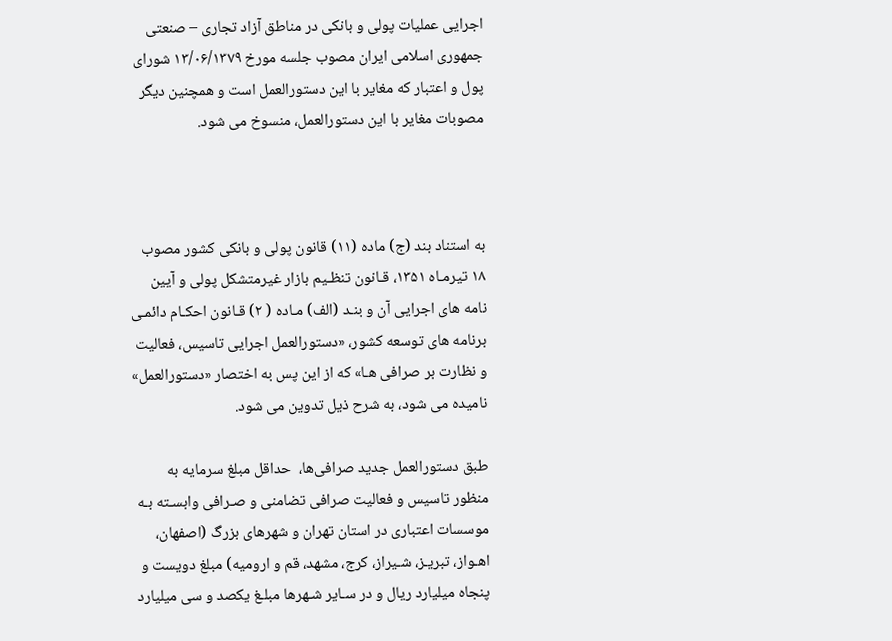اجرایی عملیات پولی و بانکی در مناطق آزاد تجاری – صنعتی جمهوری اسلامی ایران مصوب جلسه مورخ ۱۳/۰۶/۱۳۷۹ شورای پول و اعتبار که مغایر با این دستورالعمل است و همچنین دیگر مصوبات مغایر با این دستورالعمل، منسوخ می شود.



به استناد بند (ج) ماده (۱۱) قانون پولی و بانکی کشور مصوب ۱۸ تیرمـاه ۱۳۵۱، قـانون تنظـیم بازار غیرمتشکل پولی و آیین نامه های اجرایی آن و بنـد (الف) مـاده ( ۲) قـانون احکـام دائمـی برنامه های توسعه کشور، «دستورالعمل اجرایی تاسیس، فعالیت و نظارت بر صرافی هـا» که از این پس به اختصار «دستورالعمل» نامیده می شود، به شرح ذیل تدوین می شود.

طبق دستورالعمل جدید صرافی‌ها، ‌ حداقل مبلغ سرمایه به منظور تاسیس و فعالیت صرافی تضامنی و صـرافی وابسـته بـه موسسات اعتباری در استان تهران و شهرهای بزرگ (اصفهان، اهـواز، تبریـز، شـیراز، کرج، مشهد، قم و ارومیه) مبلغ دویست و پنجاه میلیارد ریال و در سـایر شـهرها مبلـغ یکصد و سی میلیارد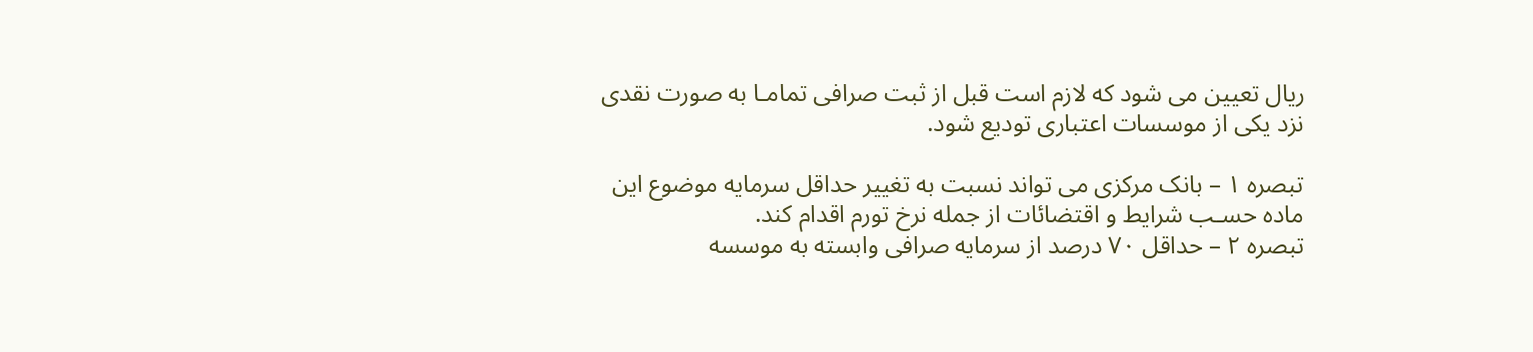ریال تعیین می شود که لازم است قبل از ثبت صرافی تمامـا به صورت نقدی نزد یکی از موسسات اعتباری تودیع شود.

تبصره ۱ – بانک مرکزی می تواند نسبت به تغییر حداقل سرمایه موضوع این ماده حسـب شرایط و اقتضائات از جمله نرخ تورم اقدام کند.
تبصره ۲ – حداقل ۷۰ درصد از سرمایه صرافی وابسته به موسسه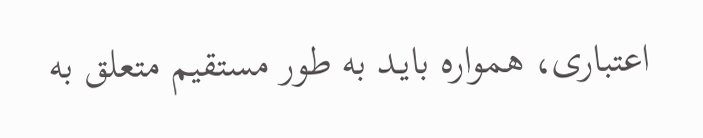اعتباری، همواره بایـد به طور مستقیم متعلق به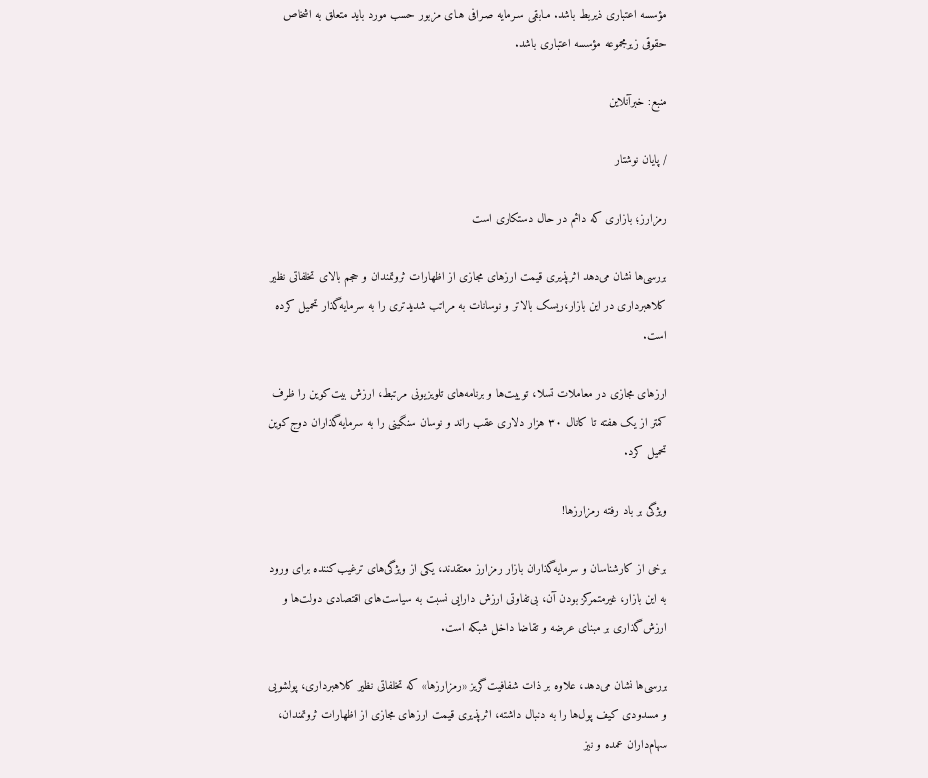مؤسسه اعتباری ذیربط باشد. مـابقی سـرمایه صـرافی هـای مزبور حسب مورد باید متعلق به اشخاص حقوقی زیرمجموعه مؤسسه اعتباری باشد.

منبع: خبرآنلاین

/ پایان نوشتار

رمزارز؛ بازاری که دائم در حال دستکاری است

بررسی‌ها نشان می‌دهد اثرپذیری قیمت ارزهای مجازی از اظهارات ثروتمندان و حجم بالای تخلفاتی نظیر کلاهبرداری در این بازار،ریسک بالاتر و نوسانات به مراتب شدیدتری را به سرمایه‌گذار تحمیل کرده است.

ارزهای مجازی در معاملات تسلا، توییت‌ها و برنامه‌های تلویزیونی مرتبط، ارزش بیت‌کوین را ظرف کمتر از یک هفته تا کانال ۳۰ هزار دلاری عقب راند و نوسان سنگینی را به سرمایه‌گذاران دوج‌کوین تحمیل کرد.

ویژگی بر باد رفته رمزارزها!

برخی از کارشناسان و سرمایه‌گذاران بازار رمزارز معتقدند، یکی از ویژگی‌های ترغیب‌کننده برای ورود به این بازار، غیرمتمرکز بودن آن، بی‌تفاوتی ارزش دارایی نسبت به سیاست‌های اقتصادی دولت‌ها و ارزش‌گذاری بر مبنای عرضه و تقاضا داخل شبکه است.

بررسی‌ها نشان می‌دهد، علاوه بر ذات شفافیت‌گریز «رمزارزها» که تخلفاتی نظیر کلاهبرداری، پولشویی و مسدودی کیف پول‌ها را به دنبال داشته، اثرپذیری قیمت ارزهای مجازی از اظهارات ثروتمندان، سهام‌داران عمده و نیز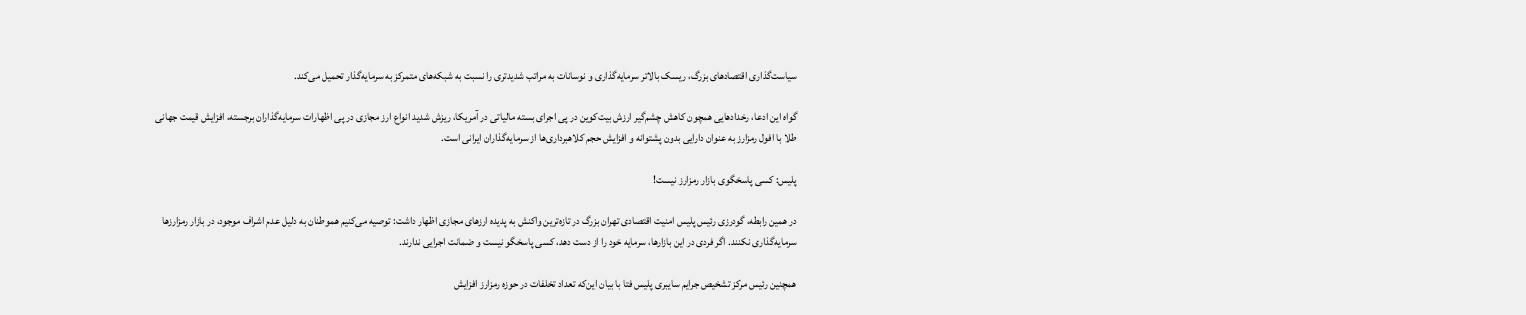سیاست‌گذاری اقتصادهای بزرگ، ریسک بالاتر سرمایه‌گذاری و نوسانات به مراتب شدیدتری را نسبت به شبکه‌های متمرکز به سرمایه‌گذار تحمیل می‌کند.

گواه این ادعا، رخدادهایی همچون کاهش چشم‌گیر ارزش بیت‌کوین در پی اجرای بسته مالیاتی در آمریکا، ریزش شدید انواع ارز مجازی در پی اظهارات سرمایه‌گذاران برجسته، افزایش قیمت جهانی طلا با افول رمزارز به عنوان دارایی بدون پشتوانه و افزایش حجم کلاهبرداری‌ها از سرمایه‌گذاران ایرانی است.

پلیس: کسی پاسخگوی بازار رمزارز نیست!

در همین رابطه، گودرزی رئیس پلیس امنیت اقتصادی تهران بزرگ در تازه‌ترین واکنش به پدیده ارزهای مجازی اظهار داشت: توصیه می‌کنیم هموطنان به دلیل عدم اشراف موجود، در بازار رمزارزها سرمایه‌گذاری نکنند. اگر فردی در این بازارها، سرمایه خود را از دست دهد، کسی پاسخگو نیست و ضمانت اجرایی ندارند.

همچنین رئیس مرکز تشخیص جرایم سایبری پلیس فتا با بیان این‌که تعداد تخلفات در حوزه رمزارز افزایش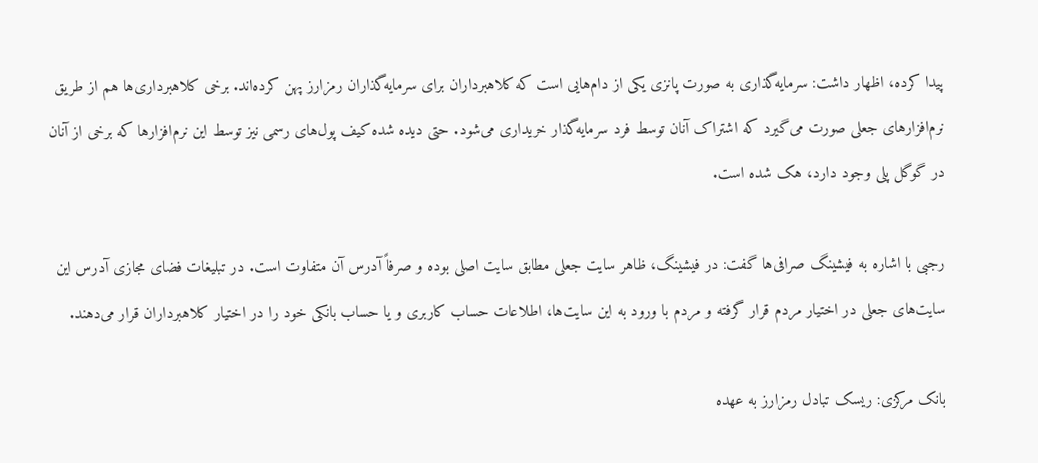پیدا کرده، اظهار داشت: سرمایه‌گذاری به صورت پانزی یکی از دام‌هایی است که کلاهبرداران برای سرمایه‌گذاران رمزارز پهن کرده‌اند. برخی کلاهبرداری‌ها هم از طریق نرم‌افزارهای جعلی صورت می‌گیرد که اشتراک آنان توسط فرد سرمایه‌گذار خریداری می‌شود. حتی دیده شده کیف پول‌های رسمی نیز توسط این نرم‌افزارها که برخی از آنان در گوگل پلی وجود دارد، هک شده است.

رجبی با اشاره به فیشینگ صرافی‌ها گفت: در فیشینگ، ظاهر سایت جعلی مطابق سایت اصلی بوده و صرفاً آدرس آن متفاوت است. در تبلیغات فضای مجازی آدرس این سایت‌های جعلی در اختیار مردم قرار گرفته و مردم با ورود به این سایت‌ها، اطلاعات حساب کاربری و یا حساب بانکی خود را در اختیار کلاهبرداران قرار می‌دهند.

بانک مرکزی: ریسک تبادل رمزارز به عهده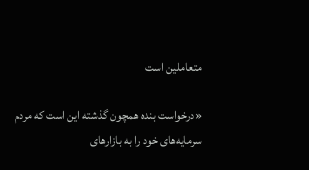متعاملین است

«درخواست بنده همچون گذشته این است که مردم سرمایه‌های خود را به بازارهای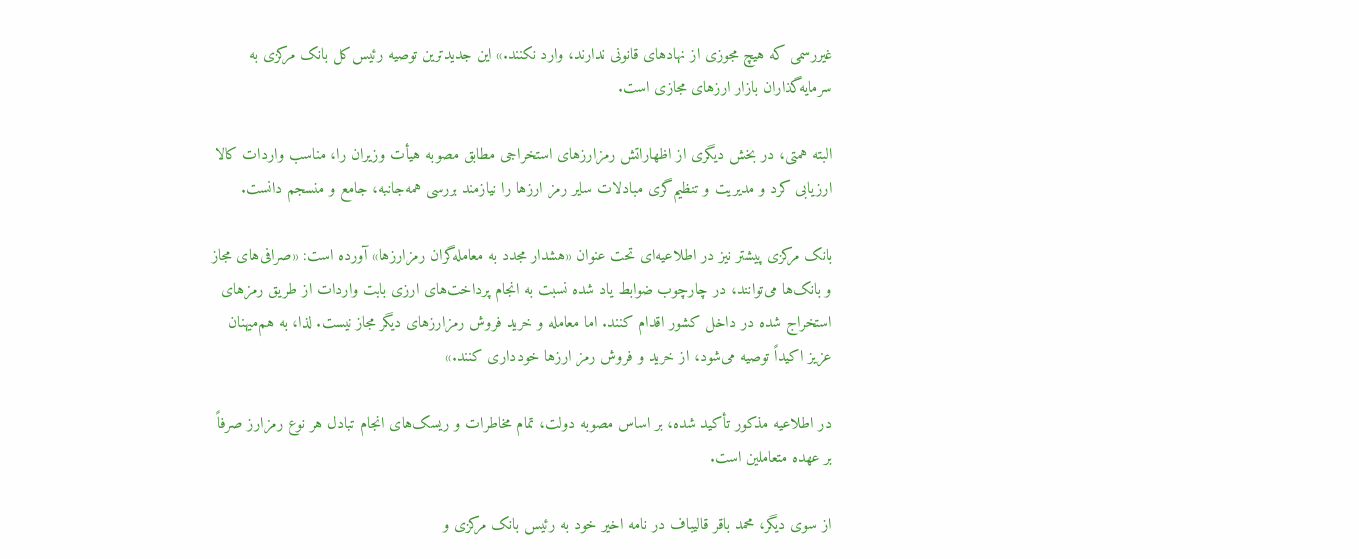غیررسمی که هیچ مجوزی از نهادهای قانونی ندارند، وارد نکنند.» این جدیدترین توصیه رئیس‌کل بانک مرکزی به سرمایه‌گذاران بازار ارزهای مجازی است.

البته همتی، در بخش دیگری از اظهاراتش رمزارزهای استخراجی مطابق مصوبه هیأت وزیران را، مناسب واردات کالا ارزیابی کرد و مدیریت و تنظیم‌گری مبادلات سایر رمز ارزها را نیازمند بررسی همه‌جانبه، جامع و منسجم دانست.

بانک مرکزی پیشتر نیز در اطلاعیه‌ای تحت عنوان «هشدار مجدد به معامله‌گران رمزارزها» آورده است: «صرافی‌های مجاز و بانک‌ها می‌توانند، در چارچوب ضوابط یاد شده نسبت به انجام پرداخت‌های ارزی بابت واردات از طریق رمزهای استخراج شده در داخل کشور اقدام کنند. اما معامله و خرید فروش رمزارزهای دیگر مجاز نیست. لذا، به هم‌میهنان عزیز اکیداً توصیه می‌شود، از خرید و فروش رمز ارزها خودداری کنند.»

در اطلاعیه مذکور تأکید شده، بر اساس مصوبه دولت، تمام مخاطرات و ریسک‌های انجام تبادل هر نوع رمزارز صرفاً بر عهده متعاملین است.

از سوی دیگر، محمد باقر قالیباف در نامه اخیر خود به رئیس بانک مرکزی و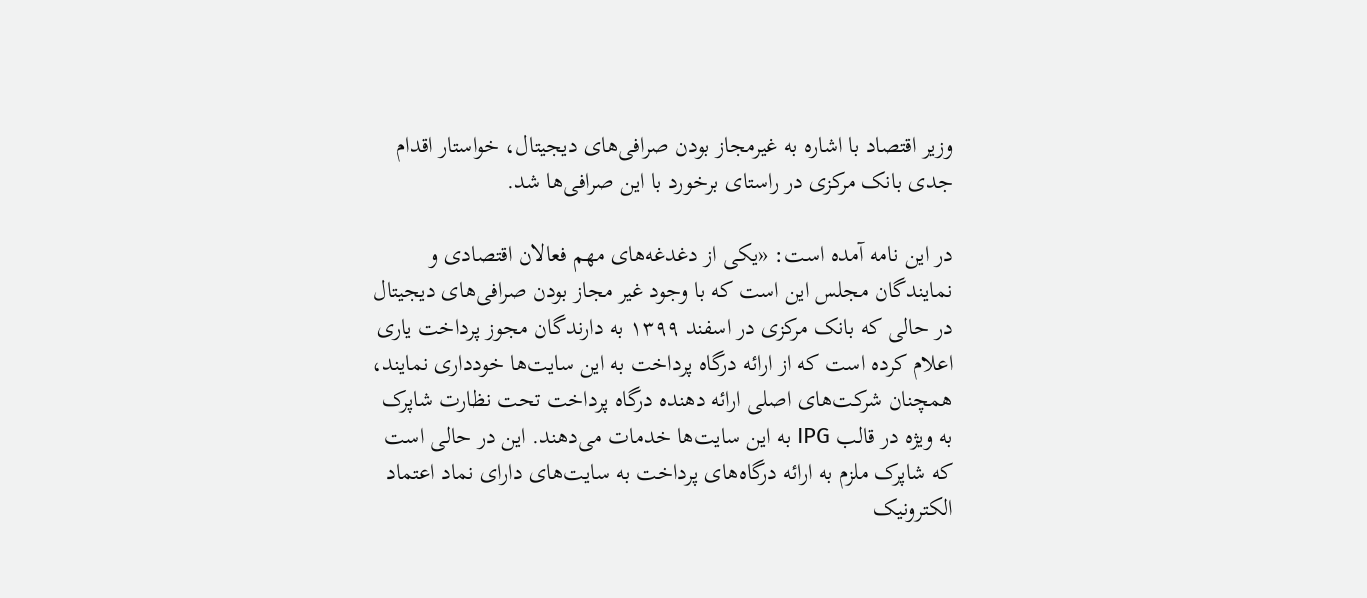وزیر اقتصاد با اشاره به غیرمجاز بودن صرافی‌های دیجیتال، خواستار اقدام جدی بانک مرکزی در راستای برخورد با این صرافی‌ها شد.

در این نامه آمده است: «یکی از دغدغه‌های مهم فعالان اقتصادی و نمایندگان مجلس این است که با وجود غیر مجاز بودن صرافی‌های دیجیتال در حالی که بانک مرکزی در اسفند ۱۳۹۹ به دارندگان مجوز پرداخت یاری اعلام کرده است که از ارائه درگاه پرداخت به این سایت‌ها خودداری نمایند، همچنان شرکت‌های اصلی ارائه دهنده درگاه پرداخت تحت نظارت شاپرک به ویژه در قالب IPG به این سایت‌ها خدمات می‌دهند. این در حالی است که شاپرک ملزم به ارائه درگاه‌های پرداخت به سایت‌های دارای نماد اعتماد الکترونیک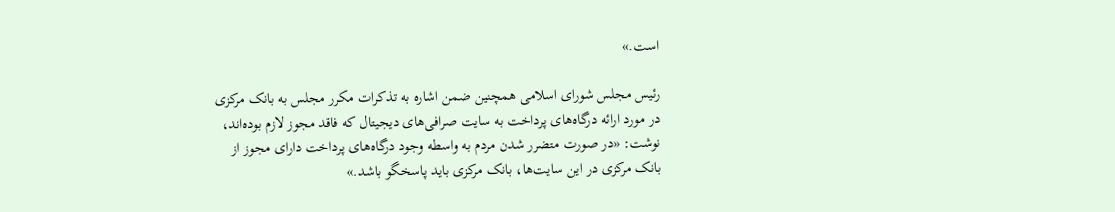است.»

رئیس مجلس شورای اسلامی همچنین ضمن اشاره به تذکرات مکرر مجلس به بانک مرکزی در مورد ارائه درگاه‌های پرداخت به سایت صرافی‌های دیجیتال که فاقد مجوز لازم بوده‌اند، نوشت: «در صورت متضرر شدن مردم به واسطه وجود درگاه‌های پرداخت دارای مجوز از بانک مرکزی در این سایت‌ها، بانک مرکزی باید پاسخگو باشد.»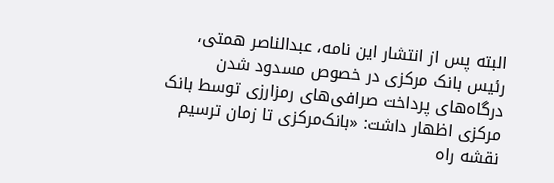البته پس از انتشار این نامه، عبدالناصر همتی، رئیس بانک مرکزی در خصوص مسدود شدن درگاه‌های پرداخت صرافی‌های رمزارزی توسط بانک مرکزی اظهار داشت: «بانک‌مرکزی تا زمان ترسیم نقشه راه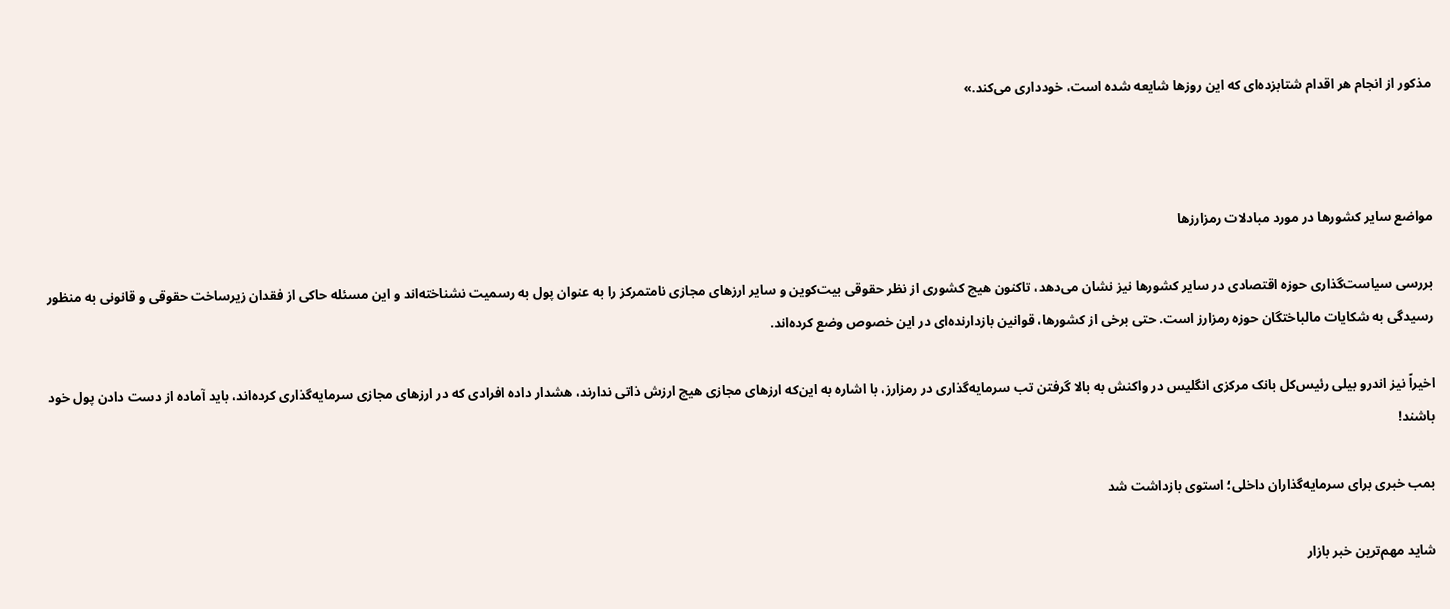مذکور از انجام هر اقدام شتابزده‌ای که این روزها شایعه شده است، خودداری می‌کند.»



مواضع سایر کشورها در مورد مبادلات رمزارزها

بررسی سیاست‌گذاری حوزه اقتصادی در سایر کشورها نیز نشان می‌دهد، تاکنون هیچ کشوری از نظر حقوقی بیت‌کوین و سایر ارزهای مجازی نامتمرکز را به عنوان پول به رسمیت نشناخته‌اند و این مسئله حاکی از فقدان زیرساخت حقوقی و قانونی به منظور رسیدگی به شکایات مالباختگان حوزه رمزارز است. حتی برخی از کشورها، قوانین بازدارنده‌ای در این خصوص وضع کرده‌اند.

اخیراً نیز اندرو بیلی رئیس‌کل بانک مرکزی انگلیس در واکنش به بالا گرفتن تب سرمایه‌گذاری در رمزارز، با اشاره به این‌که ارزهای مجازی هیچ ارزش ذاتی ندارند، هشدار داده افرادی که در ارزهای مجازی سرمایه‌گذاری کرده‌اند، باید آماده از دست دادن پول خود باشند!

بمب خبری برای سرمایه‌گذاران داخلی؛ استوی بازداشت شد

شاید مهم‌ترین خبر بازار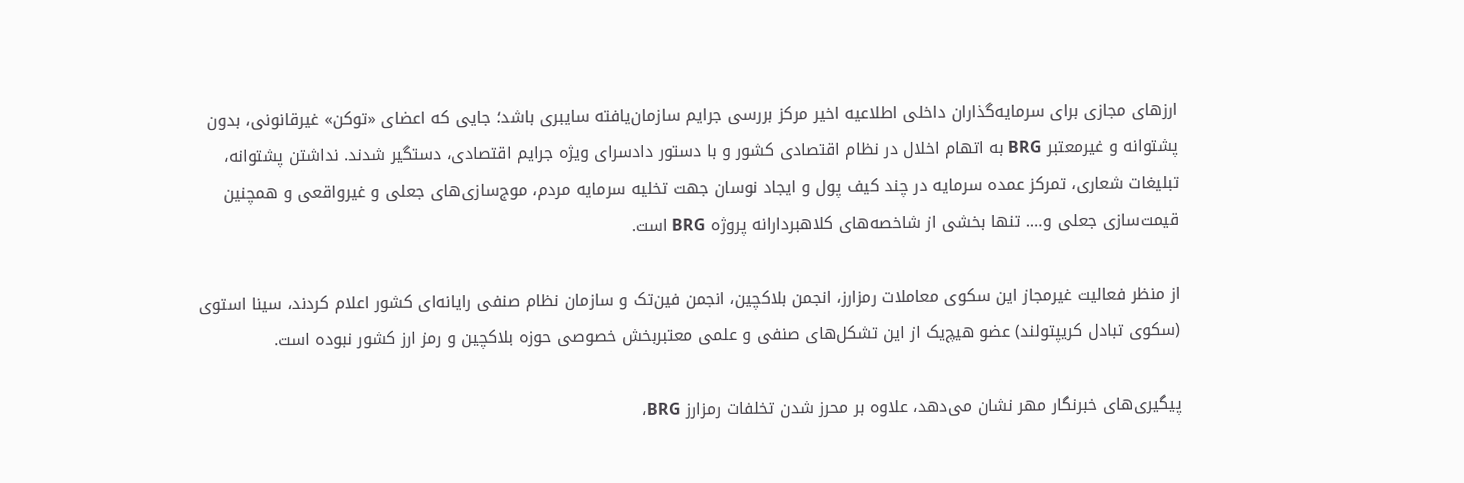ارزهای مجازی برای سرمایه‌گذاران داخلی اطلاعیه اخیر مرکز بررسی جرایم سازمان‌یافته سایبری باشد؛ جایی که اعضای «توکن» غیرقانونی، بدون پشتوانه و غیرمعتبر BRG به اتهام اخلال در نظام اقتصادی کشور و با دستور دادسرای ویژه جرایم اقتصادی، دستگیر شدند. نداشتن پشتوانه، تبلیغات شعاری، تمرکز عمده سرمایه در چند کیف پول و ایجاد نوسان جهت تخلیه سرمایه مردم، موج‌سازی‌های جعلی و غیرواقعی و همچنین قیمت‌سازی جعلی و…. تنها بخشی از شاخصه‌های کلاهبردارانه پروژه BRG است.

از منظر فعالیت غیرمجاز این سکوی معاملات رمزارز، انجمن بلاکچین، انجمن فین‌تک و سازمان نظام صنفی رایانه‌ای کشور اعلام کردند، سینا استوی (سکوی تبادل کریپتولند) عضو هیچ‌یک از این تشکل‌های صنفی و علمی معتبربخش خصوصی حوزه بلاکچین و رمز ارز کشور نبوده است.

پیگیری‌های خبرنگار مهر نشان می‌دهد، علاوه بر محرز شدن تخلفات رمزارز BRG،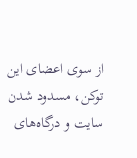از سوی اعضای این توکن، مسدود شدن سایت و درگاه‌های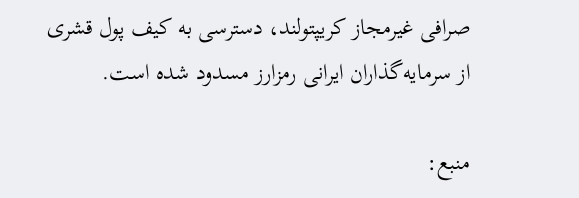صرافی غیرمجاز کریپتولند، دسترسی به کیف پول قشری از سرمایه‌گذاران ایرانی رمزارز مسدود شده است.

منبع: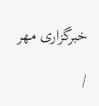خبرگزاری مهر

/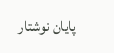پایان نوشتار